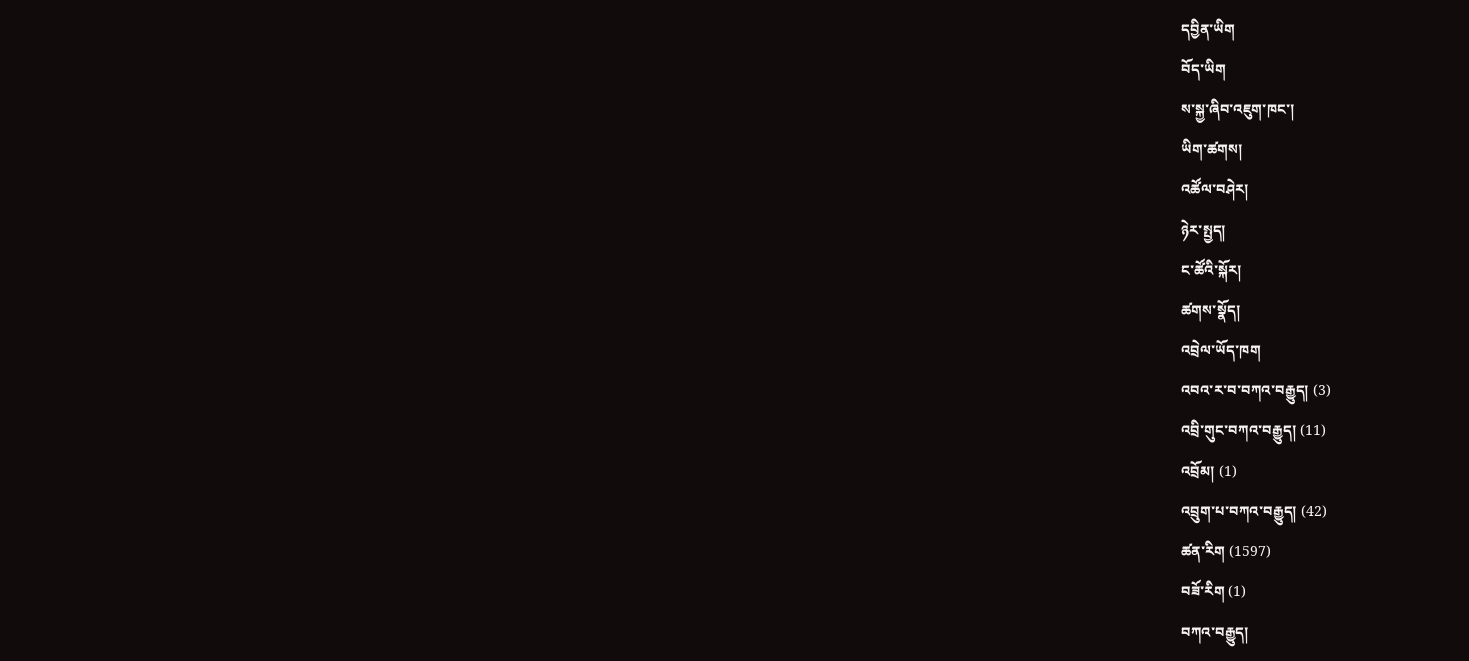དབྱིན་ཡིག
བོད་ཡིག
ས་སྐྱ་ཞིབ་འཇུག་ཁང་།
ཡིག་ཚགས།
འཚོལ་བཤེར།
ཉེར་སྤྱད།
ང་ཚོའི་སྐོར།
ཚགས་སྣོད།
འབྲེལ་ཡོད་ཁག
འབའ་ར་བ་བཀའ་བརྒྱུད། (3)
འབྲི་གུང་བཀའ་བརྒྱུད། (11)
འབྲོམ། (1)
འབྲུག་པ་བཀའ་བརྒྱུད། (42)
ཚན་རིག (1597)
བཟོ་རིག (1)
བཀའ་བརྒྱུད།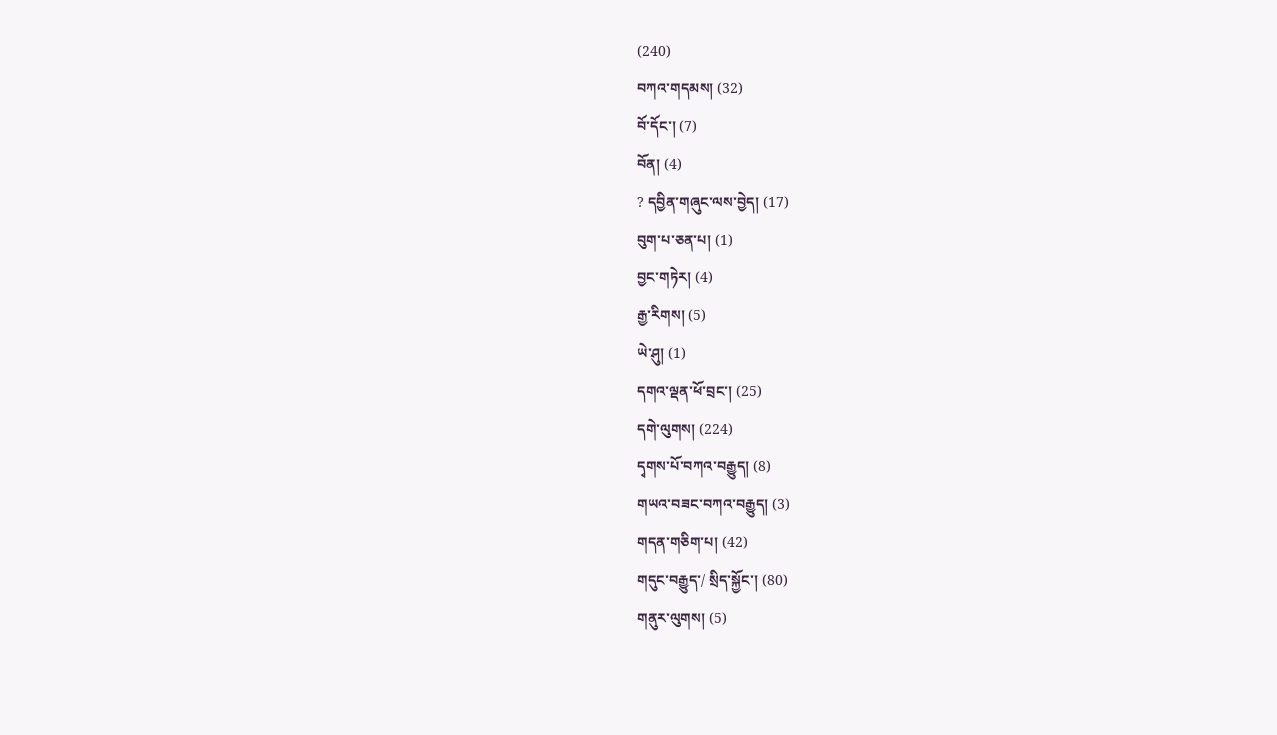(240)
བཀའ་གདམས། (32)
བོ་དོང་། (7)
བོན། (4)
? དབྱིན་གཞུང་ལས་བྱེད། (17)
བུག་པ་ཅན་པ། (1)
བྱང་གཏེར། (4)
རྒྱ་རིགས། (5)
ཡེ་ཤུ། (1)
དགའ་ལྡན་ཕོ་བྲང་། (25)
དགེ་ལུགས། (224)
དྭགས་པོ་བཀའ་བརྒྱུད། (8)
གཡའ་བཟང་བཀའ་བརྒྱུད། (3)
གདན་གཅིག་པ། (42)
གདུང་བརྒྱུད་/ སྲིད་སྐྱོང་། (80)
གནུར་ལུགས། (5)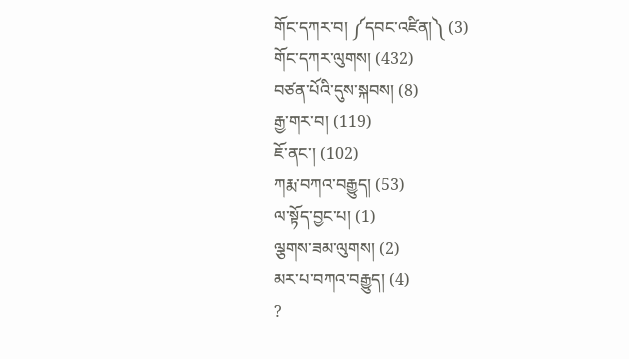གོང་དཀར་བ། ༼དབང་འཛིན།༽ (3)
གོང་དཀར་ལུགས། (432)
བཙན་པོའི་དུས་སྐབས། (8)
རྒྱ་གར་བ། (119)
ཇོ་ནང་། (102)
ཀརྨ་བཀའ་བརྒྱུད། (53)
ལ་སྟོད་བྱང་པ། (1)
ལྕགས་ཟམ་ལུགས། (2)
མར་པ་བཀའ་བརྒྱུད། (4)
?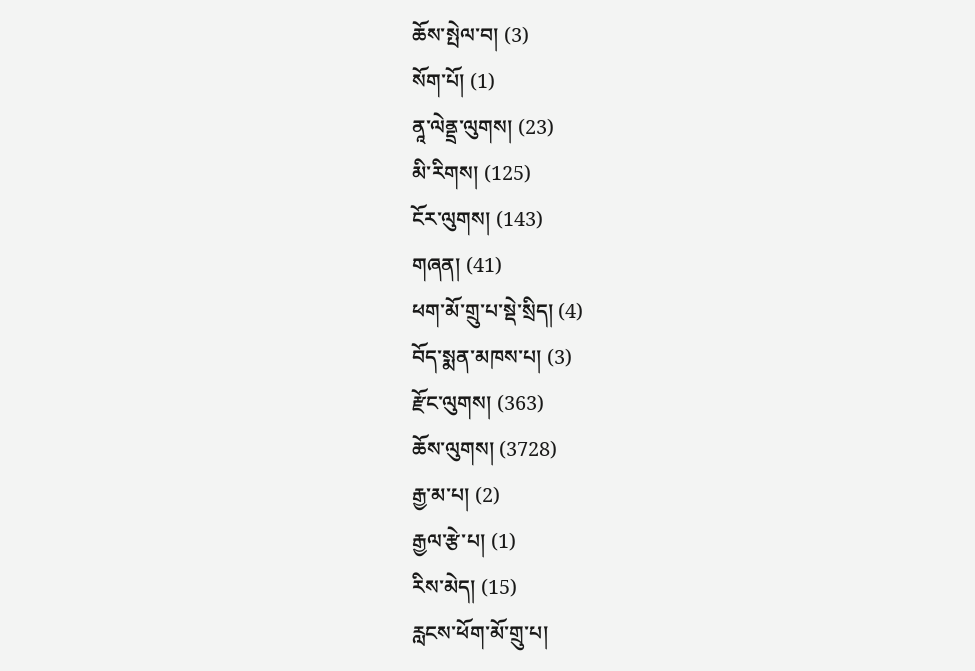ཆོས་སྤེལ་བ། (3)
སོག་པོ། (1)
ནཱ་ལེནྡྲ་ལུགས། (23)
མི་རིགས། (125)
ངོར་ལུགས། (143)
གཞན། (41)
ཕག་མོ་གྲུ་པ་སྡེ་སྲིད། (4)
བོད་སྨན་མཁས་པ། (3)
རྫོང་ལུགས། (363)
ཆོས་ལུགས། (3728)
རྒྱ་མ་པ། (2)
རྒྱལ་རྩེ་པ། (1)
རིས་མེད། (15)
རླངས་ཕོག་མོ་གྲུ་པ།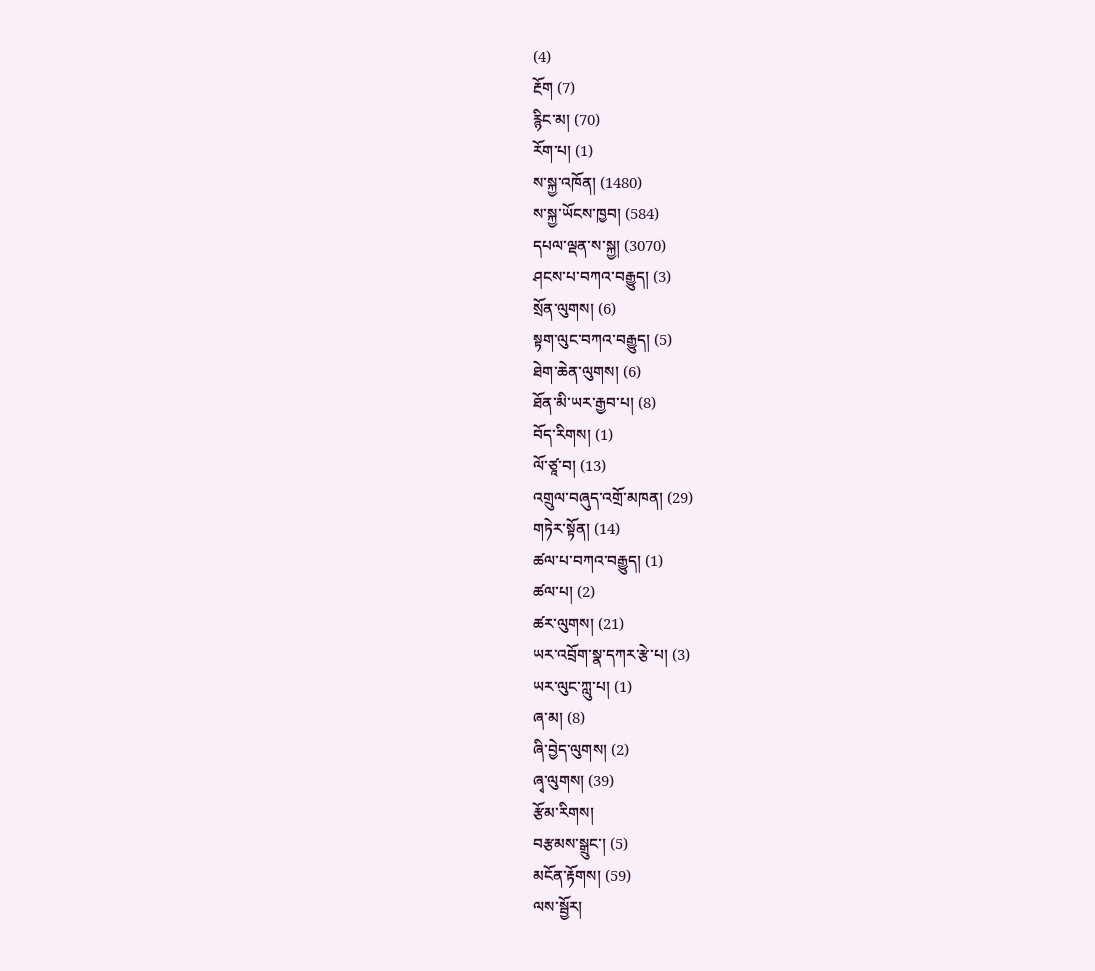(4)
རྔོག (7)
རྙིང་མ། (70)
རོག་པ། (1)
ས་སྐྱ་འཁོན། (1480)
ས་སྐྱ་ཡོངས་ཁྱབ། (584)
དཔལ་ལྡན་ས་སྐྱ། (3070)
ཤངས་པ་བཀའ་བརྒྱུད། (3)
སྲོན་ལུགས། (6)
སྟག་ལུང་བཀའ་བརྒྱུད། (5)
ཐེག་ཆེན་ལུགས། (6)
ཐོན་མི་ཡར་རྒྱབ་པ། (8)
བོད་རིགས། (1)
ལོ་ཙཱ་བ། (13)
འགྲུལ་བཞུད་འགྲོ་མཁན། (29)
གཏེར་སྟོན། (14)
ཚལ་པ་བཀའ་བརྒྱུད། (1)
ཚལ་པ། (2)
ཚར་ལུགས། (21)
ཡར་འབྲོག་སྣ་དཀར་རྩེ་པ། (3)
ཡར་ལུང་ཀླུ་པ། (1)
ཞ་མ། (8)
ཞི་བྱེད་ལུགས། (2)
ཞྭ་ལུགས། (39)
རྩོམ་རིགས།
བརྩམས་སྒྲུང་། (5)
མངོན་རྟོགས། (59)
ལས་སྦྱོར།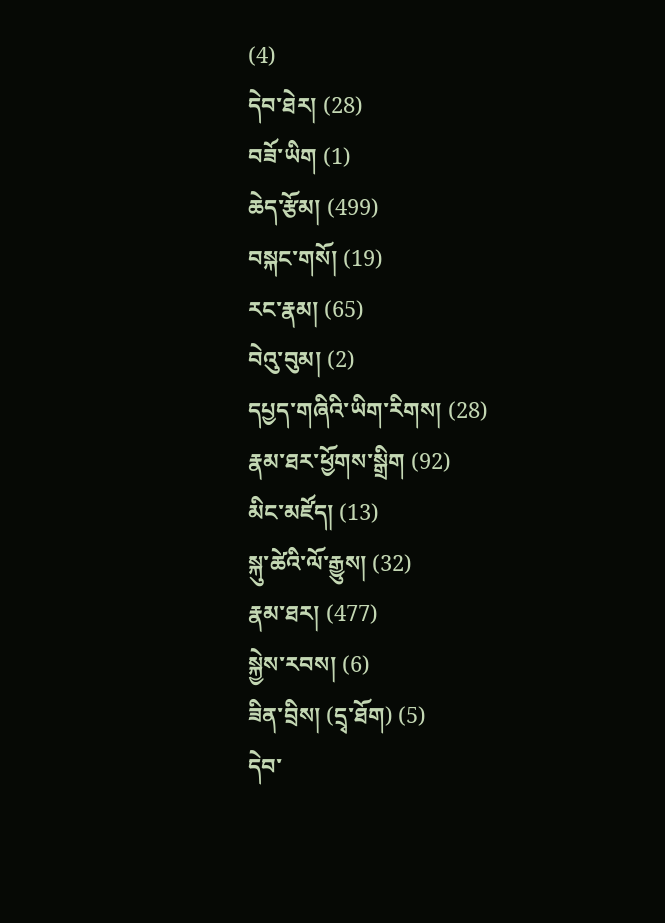(4)
དེབ་ཐེར། (28)
བཟོ་ཡིག (1)
ཆེད་རྩོམ། (499)
བསྐང་གསོ། (19)
རང་རྣམ། (65)
བེའུ་བུམ། (2)
དཔྱད་གཞིའི་ཡིག་རིགས། (28)
རྣམ་ཐར་ཕྱོགས་སྒྲིག (92)
མིང་མཛོད། (13)
སྐུ་ཚེའི་ལོ་རྒྱུས། (32)
རྣམ་ཐར། (477)
སྐྱེས་རབས། (6)
ཟིན་བྲིས། (དྲྭ་ཐོག) (5)
དེབ་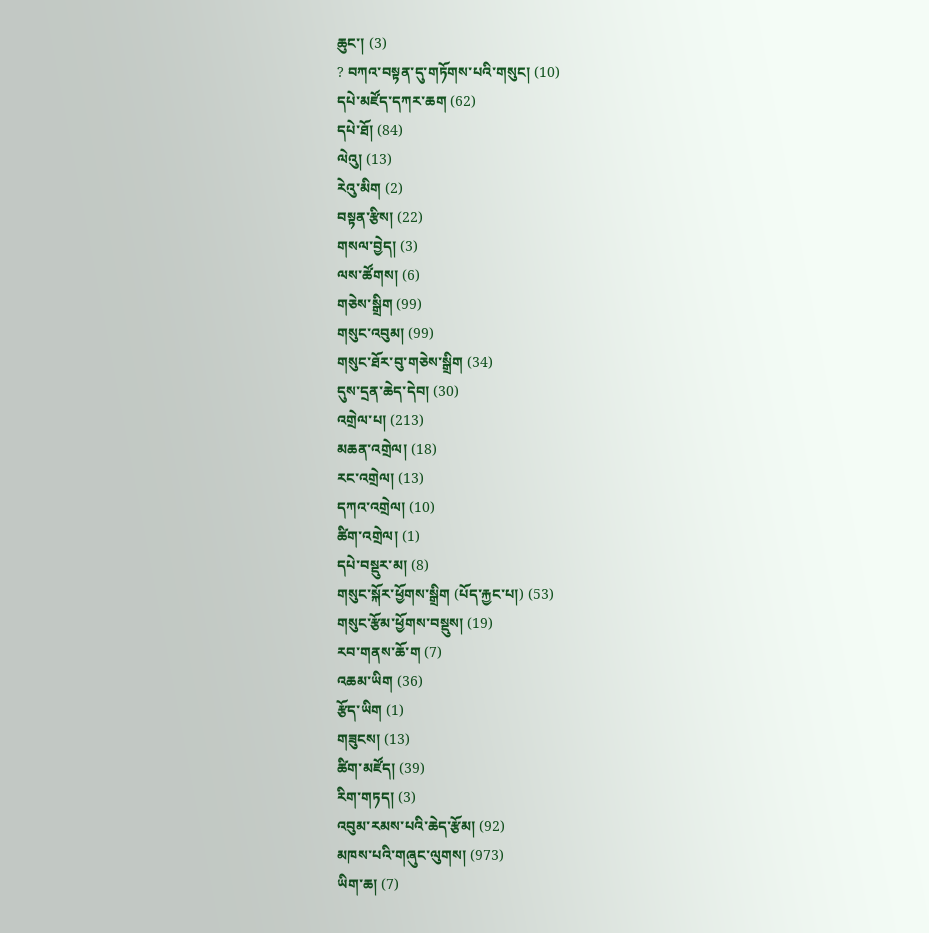ཆུང་། (3)
? བཀའ་བསྟན་དུ་གཏོགས་པའི་གསུང། (10)
དཔེ་མཛོད་དཀར་ཆག (62)
དཔེ་ཐོ། (84)
ལེའུ། (13)
རེའུ་མིག (2)
བསྟན་རྩིས། (22)
གསལ་བྱེད། (3)
ལས་ཚོགས། (6)
གཅེས་སྒྲིག (99)
གསུང་འབུམ། (99)
གསུང་ཐོར་བུ་གཅེས་སྒྲིག (34)
དུས་དྲན་ཆེད་དེབ། (30)
འགྲེལ་པ། (213)
མཆན་འགྲེལ། (18)
རང་འགྲེལ། (13)
དཀའ་འགྲེལ། (10)
ཚིག་འགྲེལ། (1)
དཔེ་བསྡུར་མ། (8)
གསུང་སྐོར་ཕྱོགས་སྒྲིག (པོད་རྐྱང་པ།) (53)
གསུང་རྩོམ་ཕྱོགས་བསྡུས། (19)
རབ་གནས་ཆོ་ག (7)
འཆམ་ཡིག (36)
རྩོད་ཡིག (1)
གཟུངས། (13)
ཚིག་མཛོད། (39)
རིག་གཏད། (3)
འབུམ་རམས་པའི་ཆེད་རྩོམ། (92)
མཁས་པའི་གཞུང་ལུགས། (973)
ཡིག་ཆ། (7)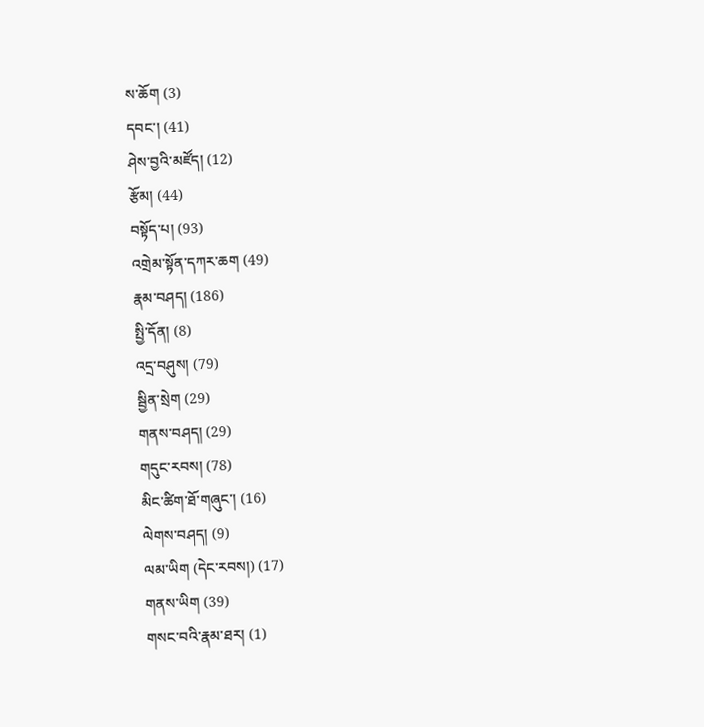ས་ཆོག (3)
དབང་། (41)
ཤེས་བྱའི་མཛོད། (12)
རྩོམ། (44)
བསྟོད་པ། (93)
འགྲེམ་སྟོན་དཀར་ཆག (49)
རྣམ་བཤད། (186)
སྤྱི་དོན། (8)
འདྲ་བཤུས། (79)
སྦྱིན་སྲེག (29)
གནས་བཤད། (29)
གདུང་རབས། (78)
མིང་ཚིག་ཐོ་གཞུང་། (16)
ལེགས་བཤད། (9)
ལམ་ཡིག (དེང་རབས།) (17)
གནས་ཡིག (39)
གསང་བའི་རྣམ་ཐར། (1)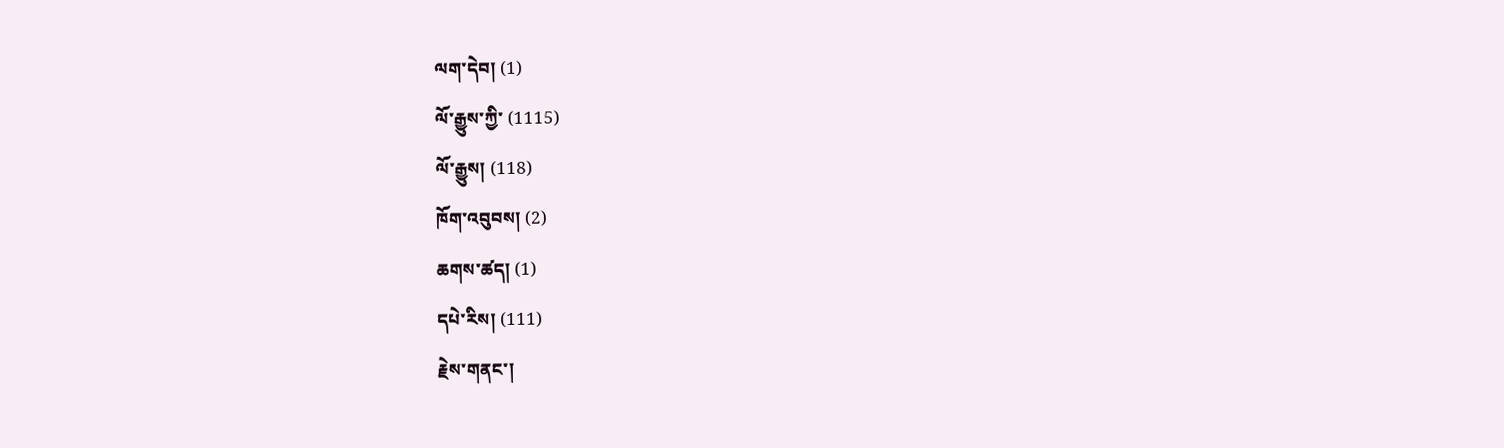ལག་དེབ། (1)
ལོ་རྒྱུས་ཀྱི་ (1115)
ལོ་རྒྱུས། (118)
ཁོག་འབུབས། (2)
ཆགས་ཚད། (1)
དཔེ་རིས། (111)
རྗེས་གནང་།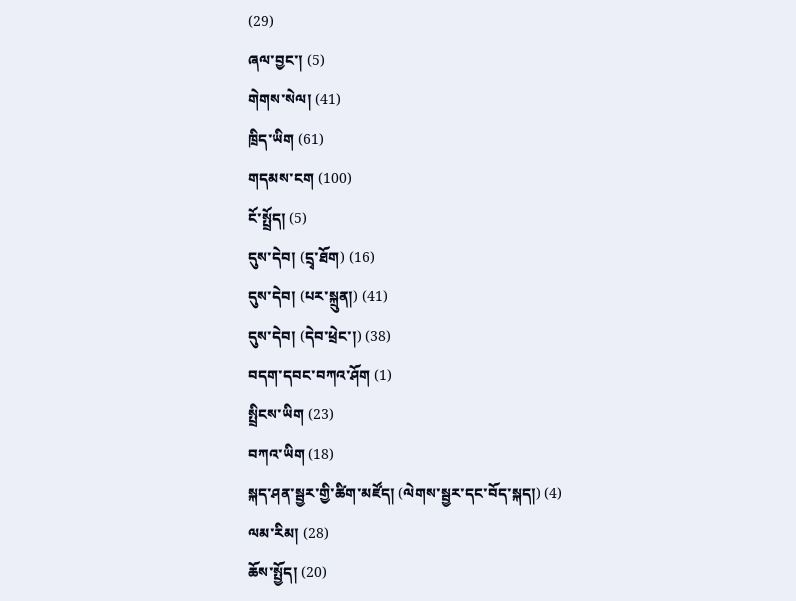(29)
ཞལ་བྱང་། (5)
གེགས་སེལ། (41)
ཁྲིད་ཡིག (61)
གདམས་ངག (100)
ངོ་སྤྲོད། (5)
དུས་དེབ། (དྲྭ་ཐོག) (16)
དུས་དེབ། (པར་སྐྲུན།) (41)
དུས་དེབ། (དེབ་ཕྲེང་།) (38)
བདག་དབང་བཀའ་ཤོག (1)
སྤྲིངས་ཡིག (23)
བཀའ་ཡིག (18)
སྐད་ཤན་སྦྱར་གྱི་ཚིག་མཛོད། (ལེགས་སྦྱར་དང་བོད་སྐད།) (4)
ལམ་རིམ། (28)
ཆོས་སྤྱོད། (20)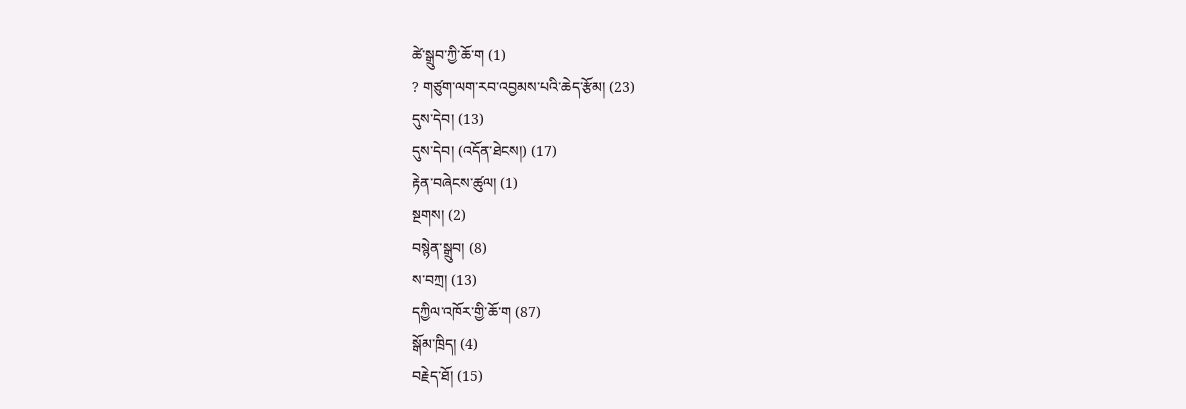ཚེ་སྒྲུབ་ཀྱི་ཆོ་ག (1)
? གཙུག་ལག་རབ་འབྱམས་པའི་ཆེད་རྩོམ། (23)
དུས་དེབ། (13)
དུས་དེབ། (འདོན་ཐེངས།) (17)
རྟེན་བཞེངས་ཚུལ། (1)
སྔགས། (2)
བསྙེན་སྒྲུབ། (8)
ས་བཀྲ། (13)
དཀྱིལ་འཁོར་གྱི་ཆོ་ག (87)
སྒོམ་ཁྲིད། (4)
བརྗེད་ཐོ། (15)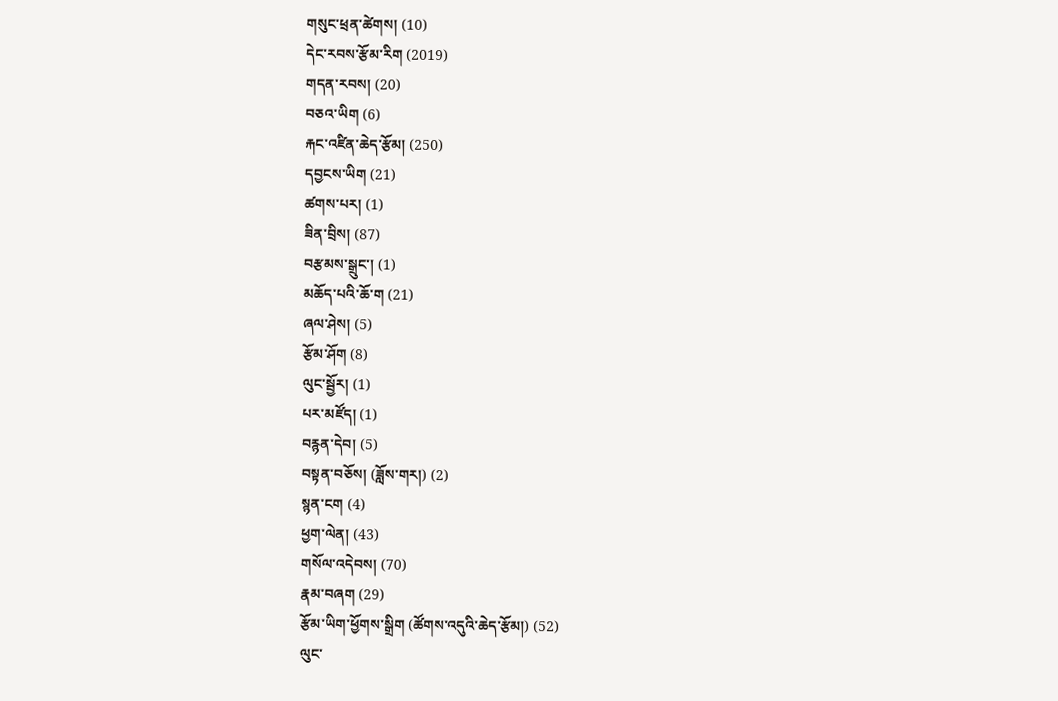གསུང་ཕྲན་ཚེགས། (10)
དེང་རབས་རྩོམ་རིག (2019)
གདན་རབས། (20)
བཅའ་ཡིག (6)
རྐང་འཛིན་ཆེད་རྩོམ། (250)
དབྱངས་ཡིག (21)
ཚགས་པར། (1)
ཟིན་བྲིས། (87)
བརྩམས་སྒྲུང་། (1)
མཆོད་པའི་ཆོ་ག (21)
ཞལ་ཤེས། (5)
རྩོམ་ཤོག (8)
ལུང་སྦྱོར། (1)
པར་མཛོད། (1)
བརྙན་དེབ། (5)
བསྟན་བཅོས། (ཟློས་གར།) (2)
སྙན་ངག (4)
ཕྱག་ལེན། (43)
གསོལ་འདེབས། (70)
རྣམ་བཞག (29)
རྩོམ་ཡིག་ཕྱོགས་སྒྲིག (ཚོགས་འདུའི་ཆེད་རྩོམ།) (52)
ལུང་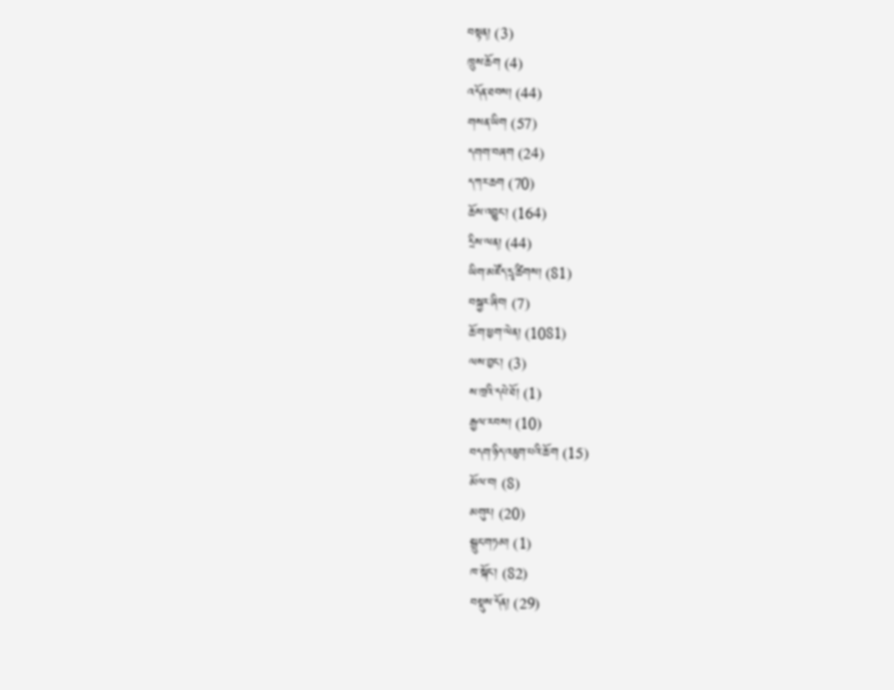བསྟན། (3)
ཁྲུས་ཆོག (4)
འདོན་ཐབས། (44)
གསན་ཡིག (57)
དགག་བཞག (24)
དཀར་ཆག (70)
ཆོས་འབྱུང་། (164)
དྲིས་ལན། (44)
ཡིག་མཛོད་དྲྭ་ཚིགས། (81)
བསྐྱར་ཞིབ། (7)
ཆོ་ག་ཕྱག་ལེན། (1081)
ལས་བྱང་། (3)
ས་ཁྲའི་དཔེ་ཐོ། (1)
རྒྱལ་རབས། (10)
བདག་ཉིད་འཇུག་པའི་ཆོ་ག (15)
མོལ་བ། (8)
མགུར། (20)
སྒྲུང་གཏམ། (1)
ཁ་སྐོང་། (82)
བསྡུས་དོན། (29)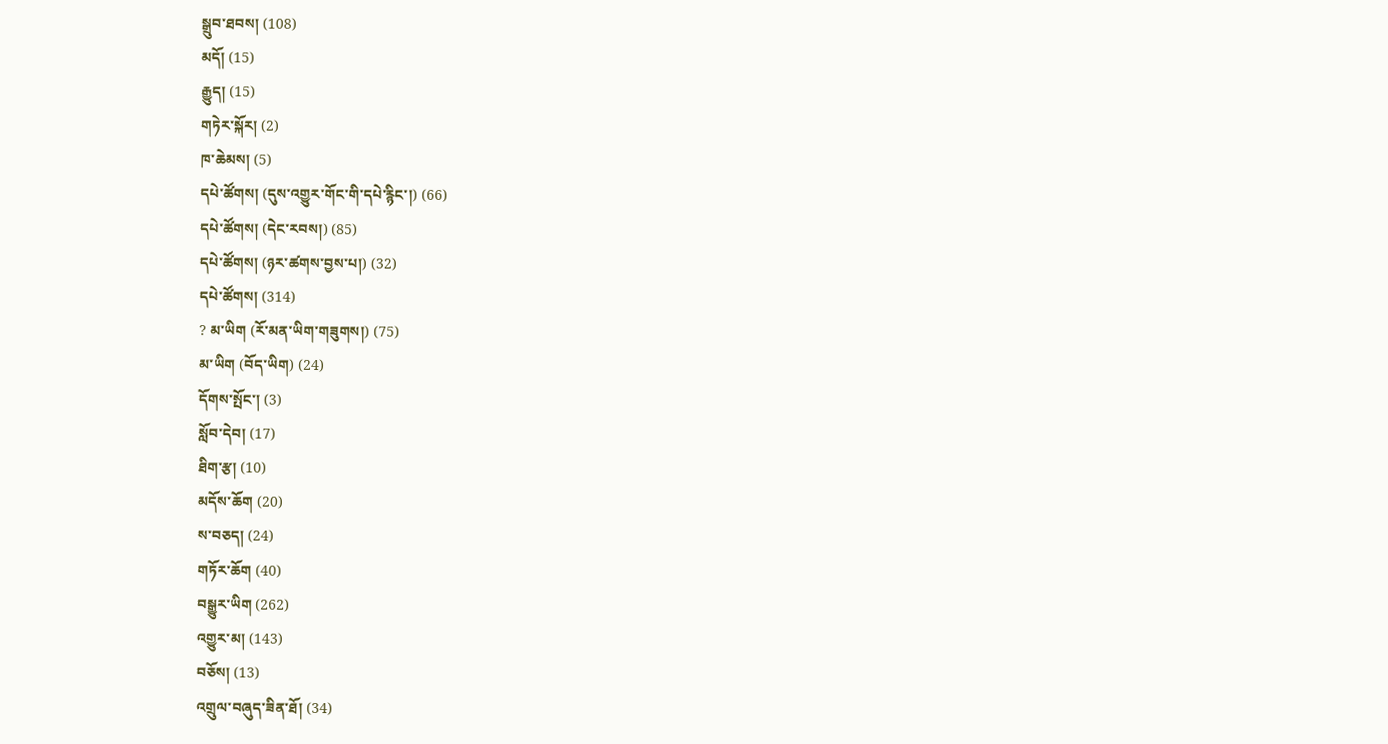སྒྲུབ་ཐབས། (108)
མདོ། (15)
རྒྱུད། (15)
གཏེར་སྐོར། (2)
ཁ་ཆེམས། (5)
དཔེ་ཚོགས། (དུས་འགྱུར་གོང་གི་དཔེ་རྙིང་།) (66)
དཔེ་ཚོགས། (དེང་རབས།) (85)
དཔེ་ཚོགས། (ཉར་ཚགས་བྱས་པ།) (32)
དཔེ་ཚོགས། (314)
? མ་ཡིག (རོ་མན་ཡིག་གཟུགས།) (75)
མ་ཡིག (བོད་ཡིག) (24)
དོགས་སྤོང་། (3)
སློབ་དེབ། (17)
ཐིག་རྩ། (10)
མདོས་ཆོག (20)
ས་བཅད། (24)
གཏོར་ཆོག (40)
བསྒྱུར་ཡིག (262)
འགྱུར་མ། (143)
བཅོས། (13)
འགྲུལ་བཞུད་ཟིན་ཐོ། (34)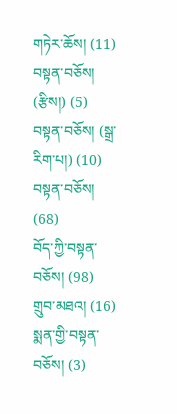གཏེར་ཆོས། (11)
བསྟན་བཅོས། (རྩིས།) (5)
བསྟན་བཅོས། (སྒྲ་རིག་པ།) (10)
བསྟན་བཅོས། (68)
བོད་ཀྱི་བསྟན་བཅོས། (98)
གྲུབ་མཐའ། (16)
སྨན་གྱི་བསྟན་བཅོས། (3)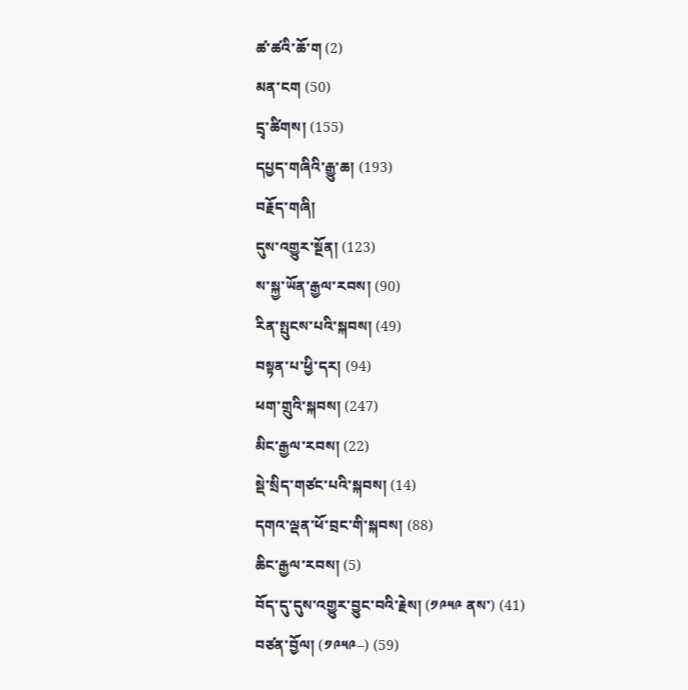ཚ་ཚའི་ཆོ་ག (2)
མན་ངག (50)
དྲྭ་ཚིགས། (155)
དཔྱད་གཞིའི་རྒྱུ་ཆ། (193)
བརྗོད་གཞི།
དུས་འགྱུར་སྔོན། (123)
ས་སྐྱ་ཡོན་རྒྱལ་རབས། (90)
རིན་སྤུངས་པའི་སྐབས། (49)
བསྟན་པ་ཕྱི་དར། (94)
ཕག་གྲུའི་སྐབས། (247)
མིང་རྒྱལ་རབས། (22)
སྡེ་སྲིད་གཙང་པའི་སྐབས། (14)
དགའ་ལྡན་ཕོ་བྲང་གི་སྐབས། (88)
ཆིང་རྒྱལ་རབས། (5)
བོད་དུ་དུས་འགྱུར་བྱུང་བའི་རྗེས། (༡༩༥༩ ནས་) (41)
བཙན་བྱོལ། (༡༩༥༩–) (59)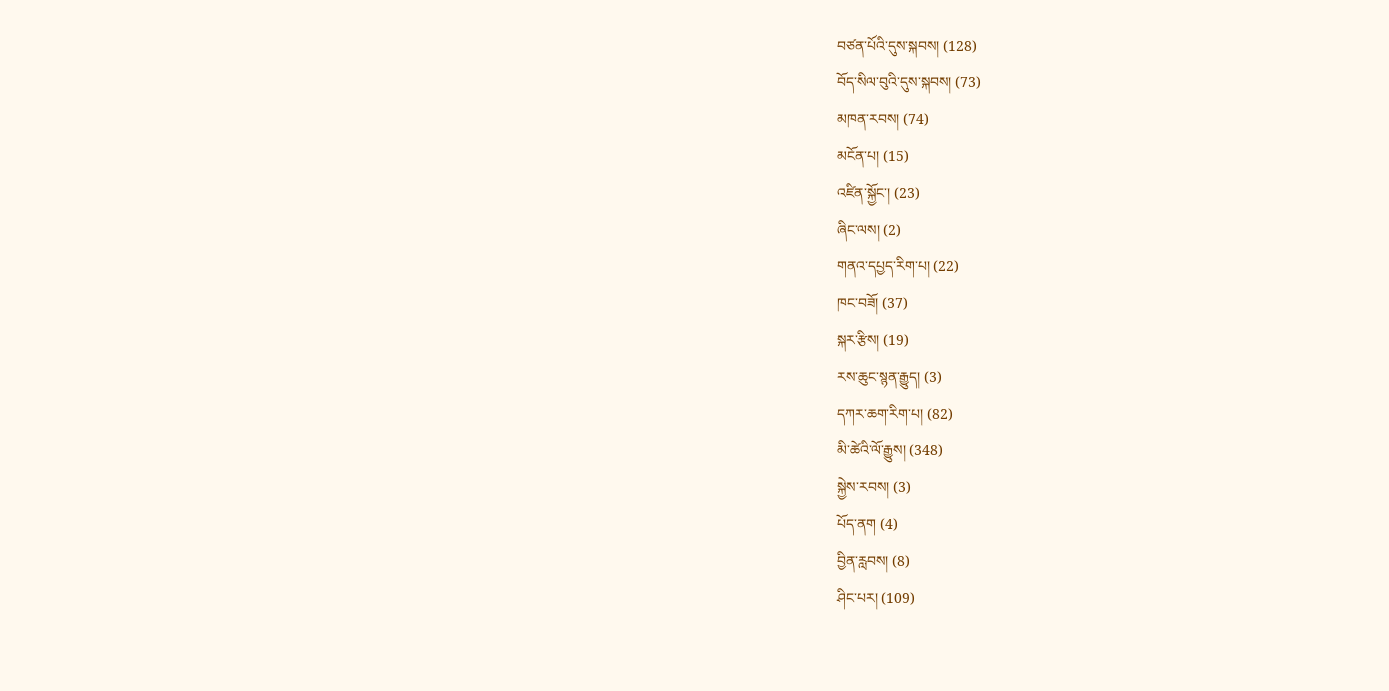བཙན་པོའི་དུས་སྐབས། (128)
བོད་སིལ་བུའི་དུས་སྐབས། (73)
མཁན་རབས། (74)
མངོན་པ། (15)
འཛིན་སྐྱོང་། (23)
ཞིང་ལས། (2)
གནའ་དཔྱད་རིག་པ། (22)
ཁང་བཟོ། (37)
སྐར་རྩིས། (19)
རས་ཆུང་སྙན་རྒྱུད། (3)
དཀར་ཆག་རིག་པ། (82)
མི་ཚེའི་ལོ་རྒྱུས། (348)
སྐྱེས་རབས། (3)
པོད་ནག (4)
བྱིན་རླབས། (8)
ཤིང་པར། (109)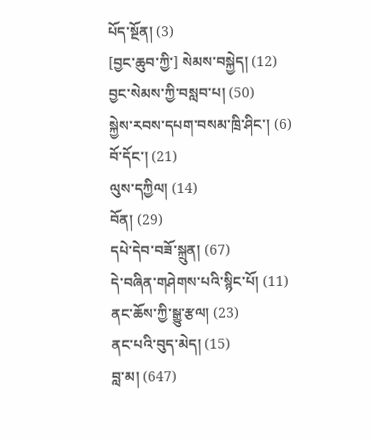པོད་སྔོན། (3)
[བྱང་ཆུབ་ཀྱི་] སེམས་བསྐྱེད། (12)
བྱང་སེམས་ཀྱི་བསླབ་པ། (50)
སྐྱེས་རབས་དཔག་བསམ་ཁྲི་ཤིང་། (6)
བོ་དོང་། (21)
ལུས་དཀྱིལ། (14)
བོན། (29)
དཔེ་དེབ་བཟོ་སྐྲུན། (67)
དེ་བཞིན་གཤེགས་པའི་སྙིང་པོ། (11)
ནང་ཆོས་ཀྱི་སྒྱུ་རྩལ། (23)
ནང་པའི་བུད་མེད། (15)
བླ་མ། (647)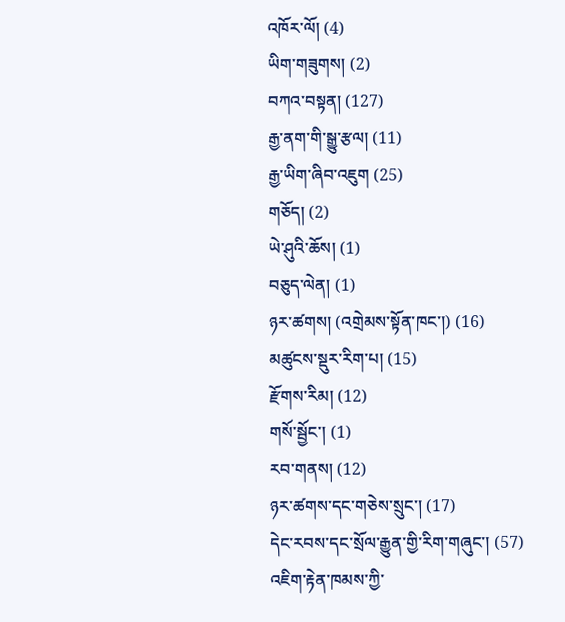འཁོར་ལོ། (4)
ཡིག་གཟུགས། (2)
བཀའ་བསྟན། (127)
རྒྱ་ནག་གི་སྒྱུ་རྩལ། (11)
རྒྱ་ཡིག་ཞིབ་འཇུག (25)
གཅོད། (2)
ཡེ་ཤུའི་ཆོས། (1)
བཅུད་ལེན། (1)
ཉར་ཚགས། (འགྲེམས་སྟོན་ཁང་།) (16)
མཚུངས་སྡུར་རིག་པ། (15)
རྫོགས་རིམ། (12)
གསོ་སྦྱོང་། (1)
རབ་གནས། (12)
ཉར་ཚགས་དང་གཅེས་སྲུང་། (17)
དེང་རབས་དང་སྲོལ་རྒྱུན་གྱི་རིག་གཞུང་། (57)
འཇིག་རྟེན་ཁམས་ཀྱི་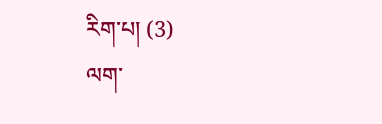རིག་པ། (3)
ལག་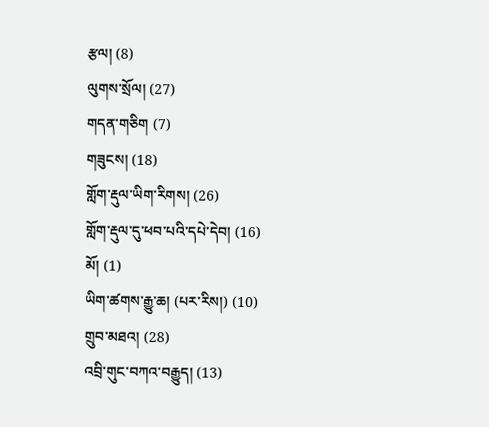རྩལ། (8)
ལུགས་སྲོལ། (27)
གདན་གཅིག (7)
གཟུངས། (18)
གློག་རྡུལ་ཡིག་རིགས། (26)
གློག་རྡུལ་དུ་ཕབ་པའི་དཔེ་དེབ། (16)
མོ། (1)
ཡིག་ཚགས་རྒྱུ་ཆ། (པར་རིས།) (10)
གྲུབ་མཐའ། (28)
འབྲི་གུང་བཀའ་བརྒྱུད། (13)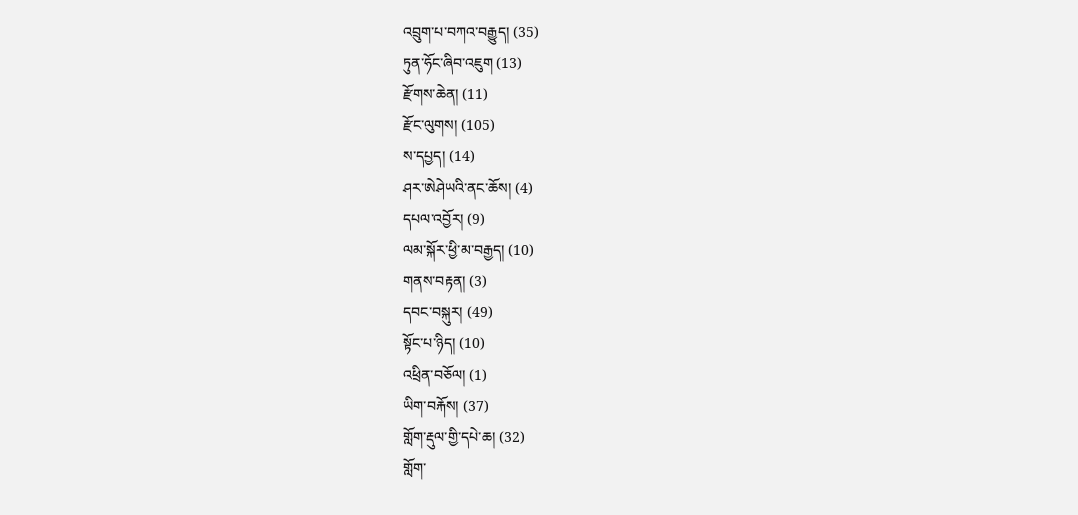འབྲུག་པ་བཀའ་བརྒྱུད། (35)
ཏུན་ཧོང་ཞིབ་འཇུག (13)
རྫོགས་ཆེན། (11)
རྫོང་ལུགས། (105)
ས་དཔྱད། (14)
ཤར་ཨེཤེཡའི་ནང་ཆོས། (4)
དཔལ་འབྱོར། (9)
ལམ་སྐོར་ཕྱི་མ་བརྒྱད། (10)
གནས་བརྟན། (3)
དབང་བསྐུར། (49)
སྟོང་པ་ཉིད། (10)
འཕྲིན་བཅོལ། (1)
ཡིག་བརྐོས། (37)
གློག་རྡུལ་གྱི་དཔེ་ཆ། (32)
གློག་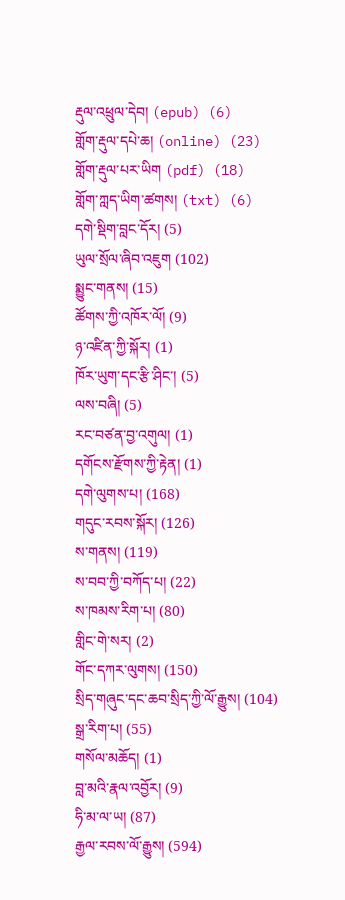རྡུལ་འཕྲུལ་དེབ། (epub) (6)
གློག་རྡུལ་དཔེ་ཆ། (online) (23)
གློག་རྡུལ་པར་ཡིག (pdf) (18)
གློག་ཀླད་ཡིག་ཚགས། (txt) (6)
དགེ་སྡིག་བླང་དོར། (5)
ཡུལ་སྲོལ་ཞིབ་འཇུག (102)
སྨྱུང་གནས། (15)
ཚོགས་ཀྱི་འཁོར་ལོ། (9)
ཉ་འཛིན་ཀྱི་སྐོར། (1)
ཁོར་ཡུག་དང་རྩི་ཤིང་། (5)
ལས་བཞི། (5)
རང་བཙན་བྱ་འགུལ། (1)
དགོངས་རྫོགས་ཀྱི་རྟེན། (1)
དགེ་ལུགས་པ། (168)
གདུང་རབས་སྐོར། (126)
ས་གནས། (119)
ས་བབ་ཀྱི་བཀོད་པ། (22)
ས་ཁམས་རིག་པ། (80)
གླིང་གེ་སར། (2)
གོང་དཀར་ལུགས། (150)
སྲིད་གཞུང་དང་ཆབ་སྲིད་ཀྱི་ལོ་རྒྱུས། (104)
སྒྲ་རིག་པ། (55)
གསོལ་མཆོད། (1)
བླ་མའི་རྣལ་འབྱོར། (9)
ཧི་མ་ལ་ཡ། (87)
རྒྱལ་རབས་ལོ་རྒྱུས། (594)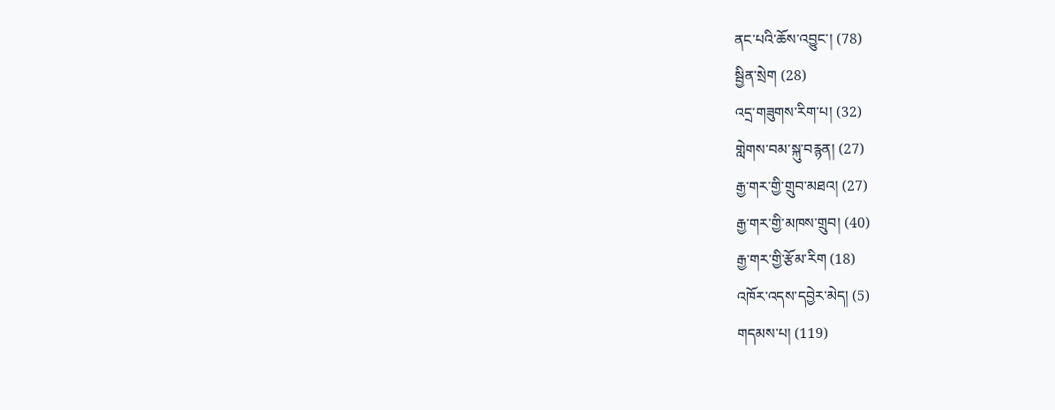ནང་པའི་ཆོས་འབྱུང་། (78)
སྦྱིན་སྲེག (28)
འདྲ་གཟུགས་རིག་པ། (32)
གླེགས་བམ་སྐུ་བརྙན། (27)
རྒྱ་གར་གྱི་གྲུབ་མཐའ། (27)
རྒྱ་གར་གྱི་མཁས་གྲུབ། (40)
རྒྱ་གར་གྱི་རྩོམ་རིག (18)
འཁོར་འདས་དབྱེར་མེད། (5)
གདམས་པ། (119)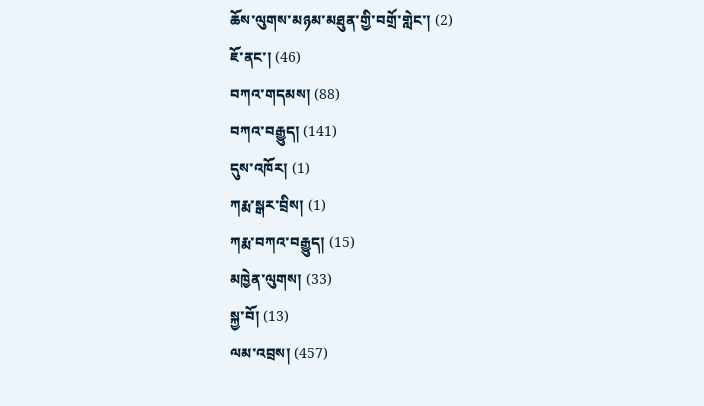ཆོས་ལུགས་མཉམ་མཐུན་གྱི་བགྲོ་གླེང་། (2)
ཇོ་ནང་། (46)
བཀའ་གདམས། (88)
བཀའ་བརྒྱུད། (141)
དུས་འཁོར། (1)
ཀརྨ་སྒར་བྲིས། (1)
ཀརྨ་བཀའ་བརྒྱུད། (15)
མཁྱེན་ལུགས། (33)
སྐྱ་བོ། (13)
ལམ་འབྲས། (457)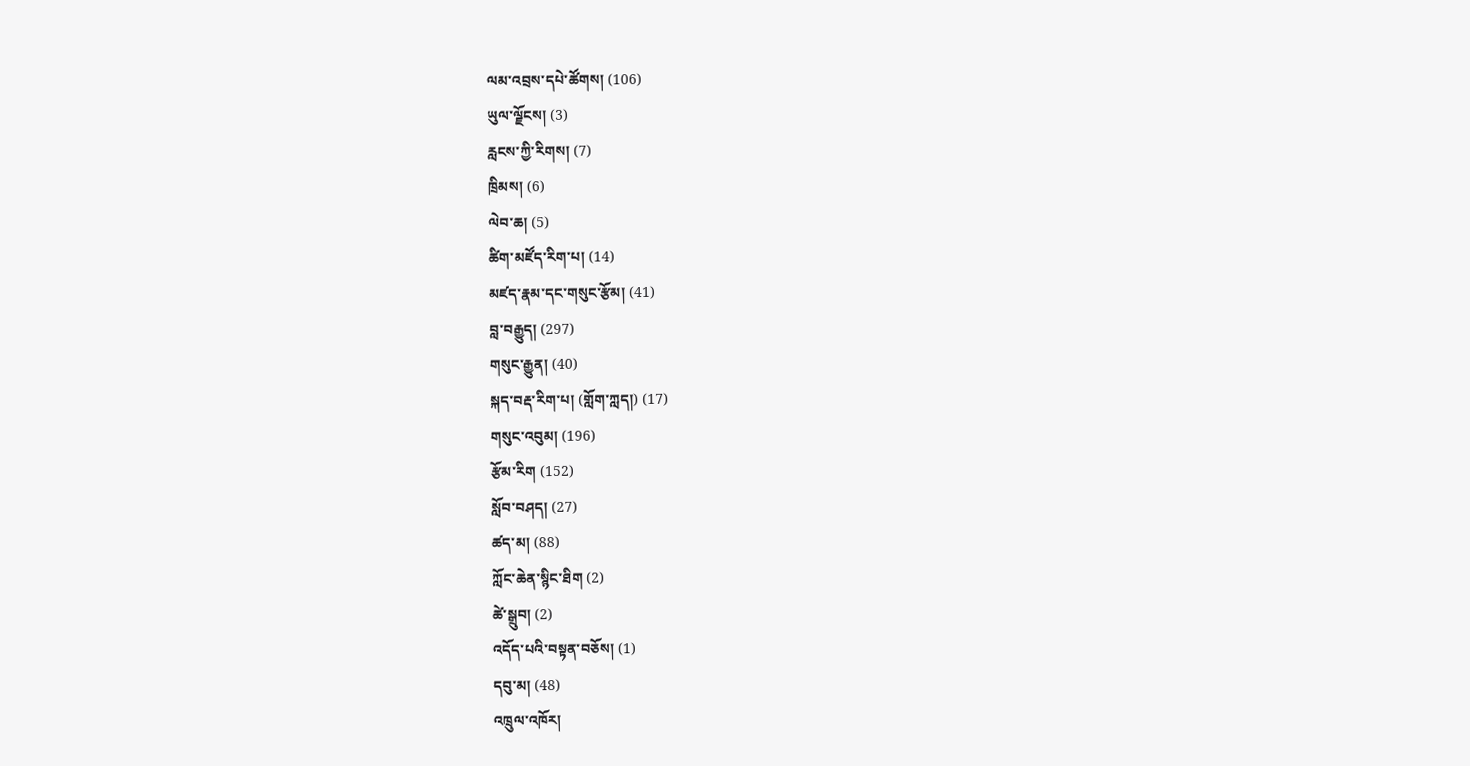ལམ་འབྲས་དཔེ་ཚོགས། (106)
ཡུལ་ལྗོངས། (3)
རླངས་ཀྱི་རིགས། (7)
ཁྲིམས། (6)
ལེབ་ཆ། (5)
ཚིག་མཛོད་རིག་པ། (14)
མཛད་རྣམ་དང་གསུང་རྩོམ། (41)
བླ་བརྒྱུད། (297)
གསུང་རྒྱུན། (40)
སྐད་བརྡ་རིག་པ། (གློག་ཀླད།) (17)
གསུང་འབུམ། (196)
རྩོམ་རིག (152)
སློབ་བཤད། (27)
ཚད་མ། (88)
ཀློང་ཆེན་སྙིང་ཐིག (2)
ཚེ་སྒྲུབ། (2)
འདོད་པའི་བསྟན་བཅོས། (1)
དབུ་མ། (48)
འཁྲུལ་འཁོར།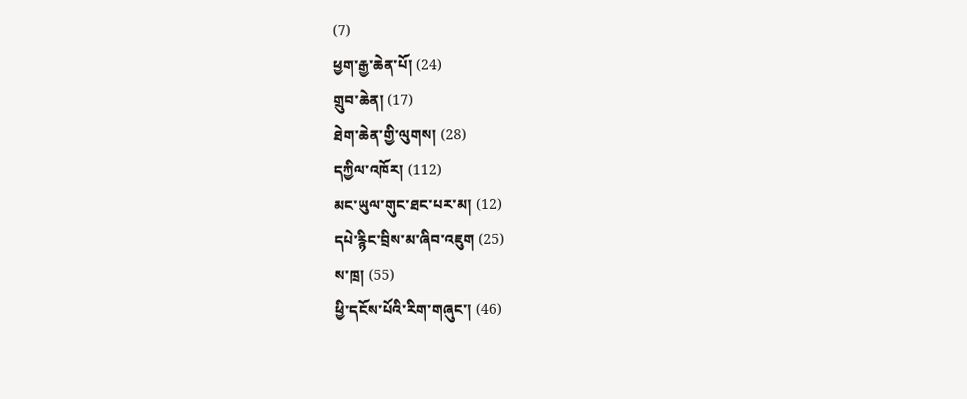(7)
ཕྱག་རྒྱ་ཆེན་པོ། (24)
གྲུབ་ཆེན། (17)
ཐེག་ཆེན་གྱི་ལུགས། (28)
དཀྱིལ་འཁོར། (112)
མང་ཡུལ་གུང་ཐང་པར་མ། (12)
དཔེ་རྙིང་བྲིས་མ་ཞིབ་འཇུག (25)
ས་ཁྲ། (55)
ཕྱི་དངོས་པོའི་རིག་གཞུང་། (46)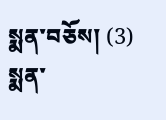སྨན་བཅོས། (3)
སྨན་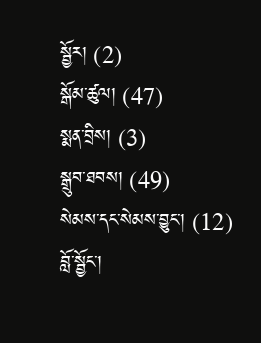སྦྱོར། (2)
སྒོམ་ཚུལ། (47)
སྨན་བྲིས། (3)
སྒྲུབ་ཐབས། (49)
སེམས་དང་སེམས་བྱུང་། (12)
བློ་སྦྱོང་།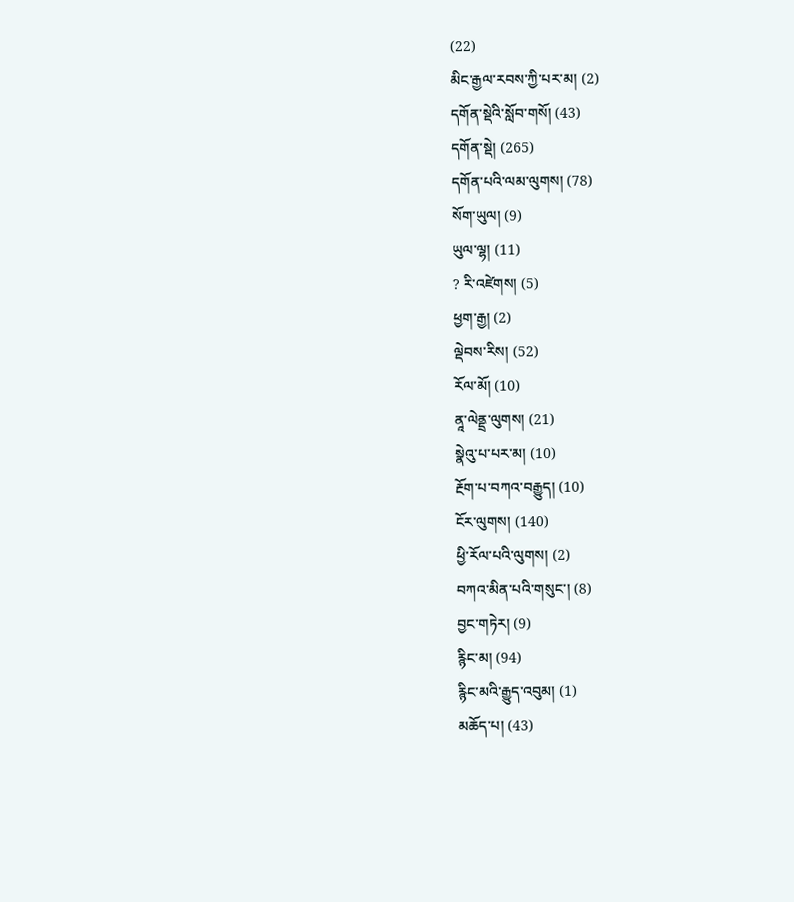(22)
མིང་རྒྱལ་རབས་ཀྱི་པར་མ། (2)
དགོན་སྡེའི་སློབ་གསོ། (43)
དགོན་སྡེ། (265)
དགོན་པའི་ལམ་ལུགས། (78)
སོག་ཡུལ། (9)
ཡུལ་ལྷ། (11)
? རི་འཛེགས། (5)
ཕྱག་རྒྱ། (2)
ལྡེབས་རིས། (52)
རོལ་མོ། (10)
ནཱ་ལེནྡྲ་ལུགས། (21)
སྣེའུ་པ་པར་མ། (10)
རྔོག་པ་བཀའ་བརྒྱུད། (10)
ངོར་ལུགས། (140)
ཕྱི་རོལ་པའི་ལུགས། (2)
བཀའ་མིན་པའི་གསུང་། (8)
བྱང་གཏེར། (9)
རྙིང་མ། (94)
རྙིང་མའི་རྒྱུད་འབུམ། (1)
མཆོད་པ། (43)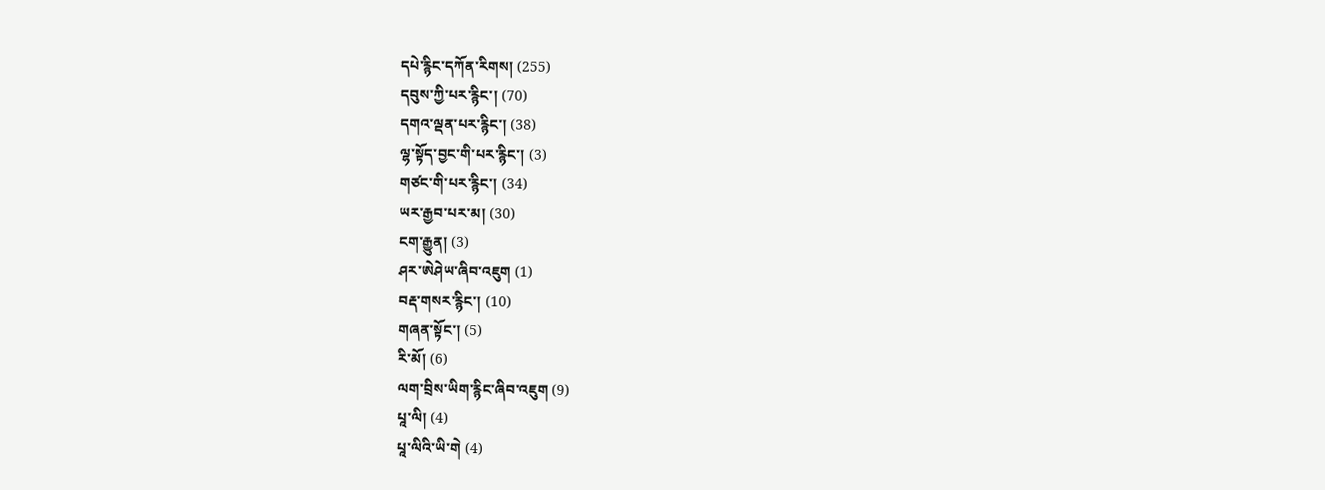དཔེ་རྙིང་དཀོན་རིགས། (255)
དབུས་ཀྱི་པར་རྙིང་། (70)
དགའ་ལྡན་པར་རྙིང་། (38)
ལྷ་སྟོད་བྱང་གི་པར་རྙིང་། (3)
གཙང་གི་པར་རྙིང་། (34)
ཡར་རྒྱབ་པར་མ། (30)
ངག་རྒྱུན། (3)
ཤར་ཨེཤེཡ་ཞིབ་འཇུག (1)
བརྡ་གསར་རྙིང་། (10)
གཞན་སྟོང་། (5)
རི་མོ། (6)
ལག་བྲིས་ཡིག་རྙིང་ཞིབ་འཇུག (9)
པཱ་ལི། (4)
པཱ་ལིའི་ཡི་གེ (4)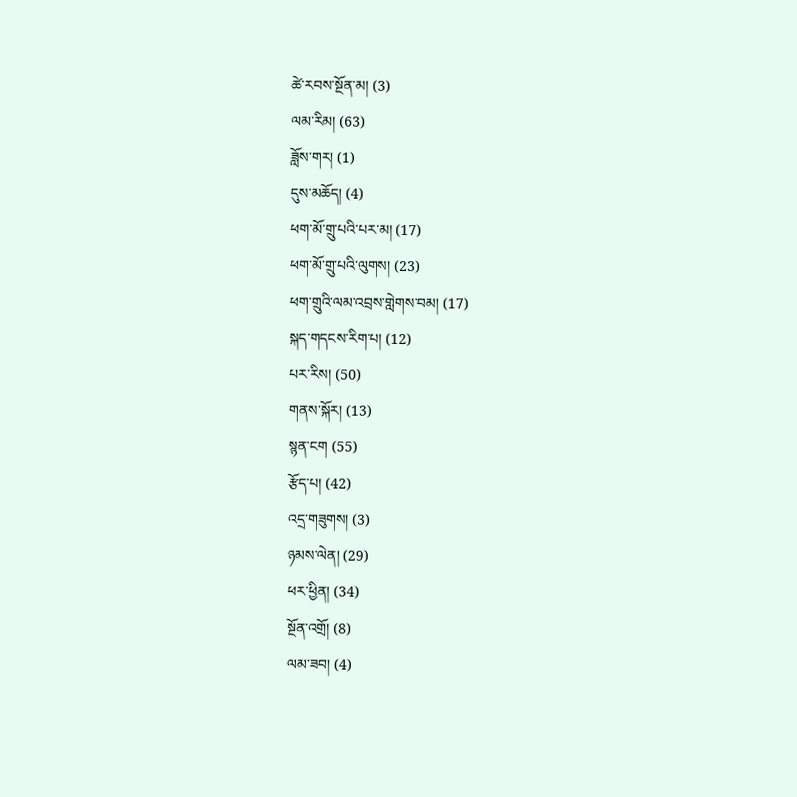ཚེ་རབས་སྔོན་མ། (3)
ལམ་རིམ། (63)
ཟློས་གར། (1)
དུས་མཆོད། (4)
ཕག་མོ་གྲུ་པའི་པར་མ། (17)
ཕག་མོ་གྲུ་པའི་ལུགས། (23)
ཕག་གྲུའི་ལམ་འབྲས་གླེགས་བམ། (17)
སྐད་གདངས་རིག་པ། (12)
པར་རིས། (50)
གནས་སྐོར། (13)
སྙན་ངག (55)
རྩོད་པ། (42)
འདྲ་གཟུགས། (3)
ཉམས་ལེན། (29)
ཕར་ཕྱིན། (34)
སྔོན་འགྲོ། (8)
ལམ་ཟབ། (4)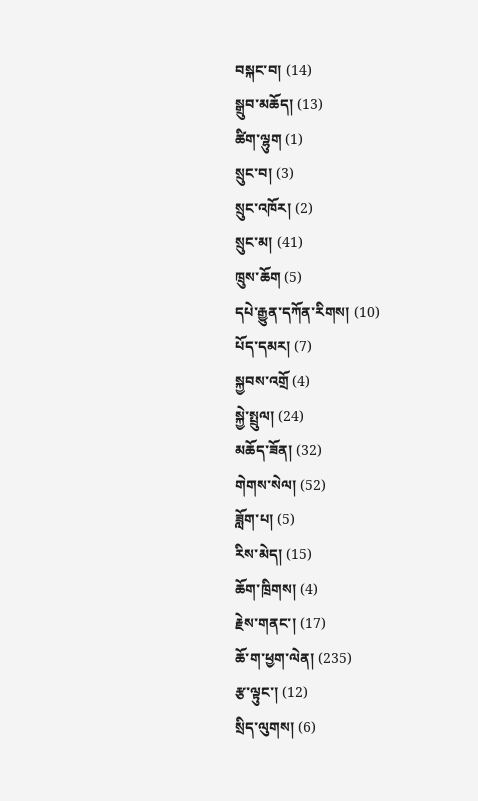བསྐང་བ། (14)
སྒྲུབ་མཆོད། (13)
ཚིག་ལྷུག (1)
སྲུང་བ། (3)
སྲུང་འཁོར། (2)
སྲུང་མ། (41)
ཁྲུས་ཆོག (5)
དཔེ་རྒྱུན་དཀོན་རིགས། (10)
པོད་དམར། (7)
སྐྱབས་འགྲོ (4)
སྐྱེ་སྤྲུལ། (24)
མཆོད་ཟོན། (32)
གེགས་སེལ། (52)
ཟློག་པ། (5)
རིས་མེད། (15)
ཆོག་ཁྲིགས། (4)
རྗེས་གནང་། (17)
ཆོ་ག་ཕྱག་ལེན། (235)
རྩ་ལྟུང་། (12)
སྲིད་ལུགས། (6)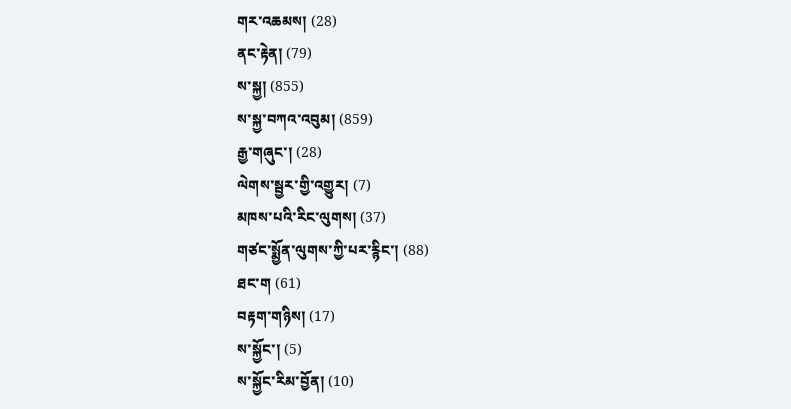གར་འཆམས། (28)
ནང་རྟེན། (79)
ས་སྐྱ། (855)
ས་སྐྱ་བཀའ་འབུམ། (859)
རྒྱ་གཞུང་། (28)
ལེགས་སྦྱར་གྱི་འགྱུར། (7)
མཁས་པའི་རིང་ལུགས། (37)
གཙང་སྨྱོན་ལུགས་ཀྱི་པར་རྙིང་། (88)
ཐང་ག (61)
བརྟག་གཉིས། (17)
ས་སྐྱོང་། (5)
ས་སྐྱོང་རིམ་བྱོན། (10)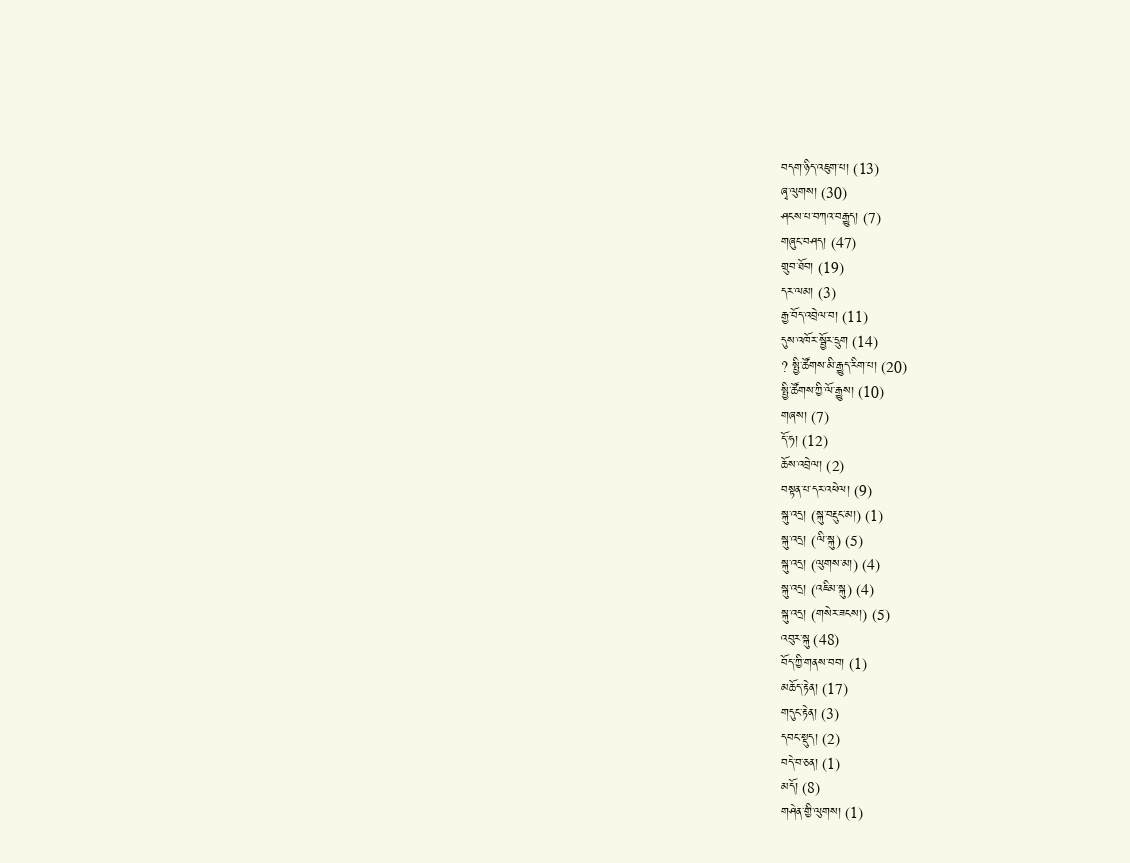བདག་ཉིད་འཇུག་པ། (13)
ཞྭ་ལུགས། (30)
ཤངས་པ་བཀའ་བརྒྱུད། (7)
གཞུང་བཤད། (47)
གྲུབ་ཐོབ། (19)
དར་ལམ། (3)
རྒྱ་བོད་འབྲེལ་བ། (11)
དུས་འཁོར་སྦྱོར་དྲུག (14)
? སྤྱི་ཚོགས་མི་རྒྱུད་རིག་པ། (20)
སྤྱི་ཚོགས་ཀྱི་ལོ་རྒྱུས། (10)
གཞས། (7)
དོ་ཧ། (12)
ཆོས་འབྲེལ། (2)
བསྟན་པ་དར་འཕེལ། (9)
སྐུ་འདྲ། (སྐུ་བརྡུང་མ།) (1)
སྐུ་འདྲ། (ལི་སྐུ) (5)
སྐུ་འདྲ། (ལུགས་མ།) (4)
སྐུ་འདྲ། (འཇིམ་སྐུ) (4)
སྐུ་འདྲ། (གསེར་ཟངས།) (5)
འབུར་སྐུ (48)
བོད་ཀྱི་གནས་བབ། (1)
མཆོད་རྟེན། (17)
གདུང་རྟེན། (3)
དབང་སྡུད། (2)
བདེ་བ་ཅན། (1)
མདོ། (8)
གཤེན་གྱི་ལུགས། (1)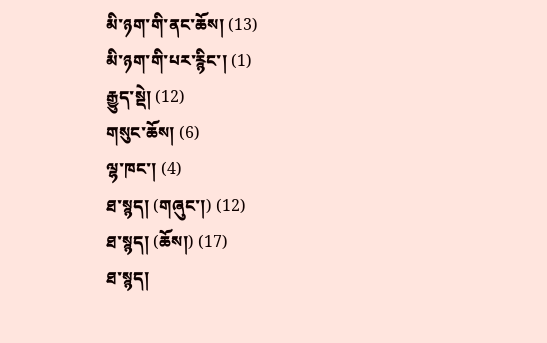མི་ཉག་གི་ནང་ཆོས། (13)
མི་ཉག་གི་པར་རྙིང་། (1)
རྒྱུད་སྡེ། (12)
གསུང་ཆོས། (6)
ལྷ་ཁང་། (4)
ཐ་སྙད། (གཞུང་།) (12)
ཐ་སྙད། (ཆོས།) (17)
ཐ་སྙད།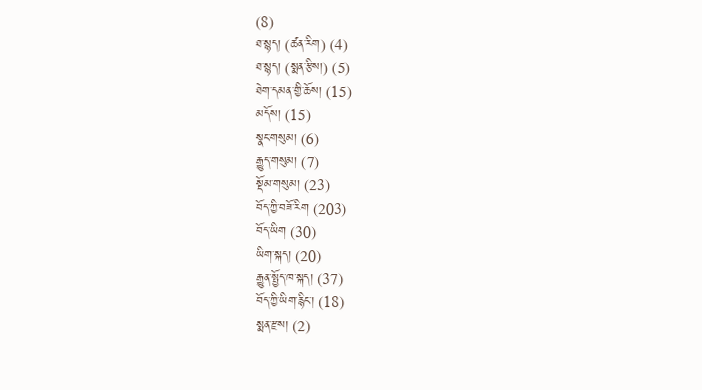(8)
ཐ་སྙད། (ཚན་རིག) (4)
ཐ་སྙད། (སྨན་རྩིས།) (5)
ཐེག་དམན་གྱི་ཆོས། (15)
མདོས། (15)
སྣང་གསུམ། (6)
རྒྱུད་གསུམ། (7)
སྡོམ་གསུམ། (23)
བོད་ཀྱི་བཟོ་རིག (203)
བོད་ཡིག (30)
ཡིག་སྐད། (20)
རྒྱུན་སྤྱོད་ཁ་སྐད། (37)
བོད་ཀྱི་ཡིག་རྙིང་། (18)
སྨན་རྫས། (2)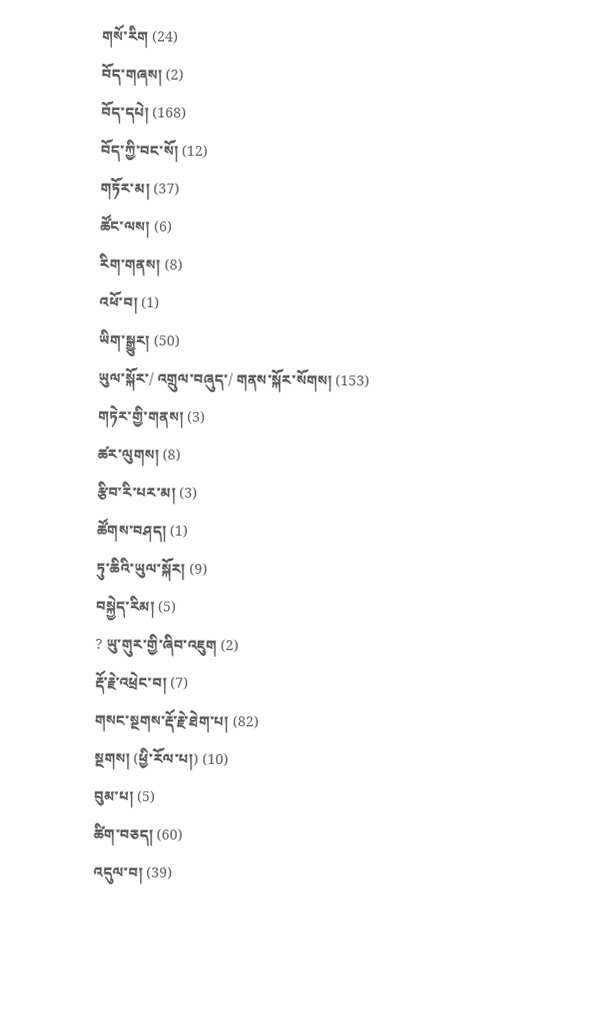གསོ་རིག (24)
བོད་གཞས། (2)
བོད་དཔེ། (168)
བོད་ཀྱི་བང་སོ། (12)
གཏོར་མ། (37)
ཚོང་ལས། (6)
རིག་གནས། (8)
འཕོ་བ། (1)
ཡིག་སྒྱུར། (50)
ཡུལ་སྐོར་/ འགྲུལ་བཞུད་/ གནས་སྐོར་སོགས། (153)
གཏེར་གྱི་གནས། (3)
ཚར་ལུགས། (8)
རྩིབ་རི་པར་མ། (3)
ཚོགས་བཤད། (1)
ཏུ་ཆིའི་ཡུལ་སྐོར། (9)
བསྐྱེད་རིམ། (5)
? ཡུ་གུར་གྱི་ཞིབ་འཇུག (2)
རྡོ་རྗེ་འཕྲེང་བ། (7)
གསང་སྔགས་རྡོ་རྗེ་ཐེག་པ། (82)
སྔགས། (ཕྱི་རོལ་པ།) (10)
བུམ་པ། (5)
ཚིག་བཅད། (60)
འདུལ་བ། (39)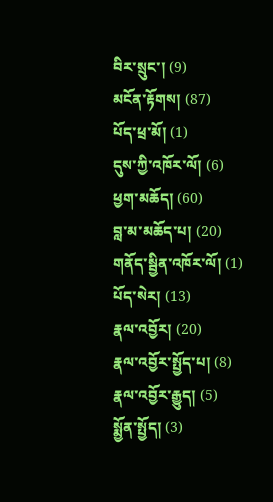བིར་སྲུང་། (9)
མངོན་རྟོགས། (87)
པོད་ཕྲ་མོ། (1)
དུས་ཀྱི་འཁོར་ལོ། (6)
ཕྱག་མཆོད། (60)
བླ་མ་མཆོད་པ། (20)
གནོད་སྦྱིན་འཁོར་ལོ། (1)
པོད་སེར། (13)
རྣལ་འབྱོར། (20)
རྣལ་འབྱོར་སྤྱོད་པ། (8)
རྣལ་འབྱོར་རྒྱུད། (5)
སྨྱོན་སྤྱོད། (3)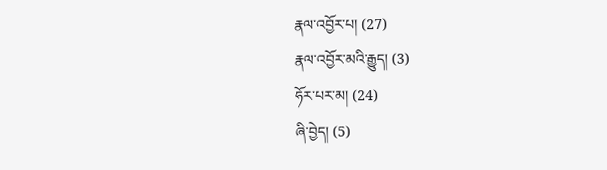རྣལ་འབྱོར་པ། (27)
རྣལ་འབྱོར་མའི་རྒྱུད། (3)
ཧོར་པར་མ། (24)
ཞི་བྱེད། (5)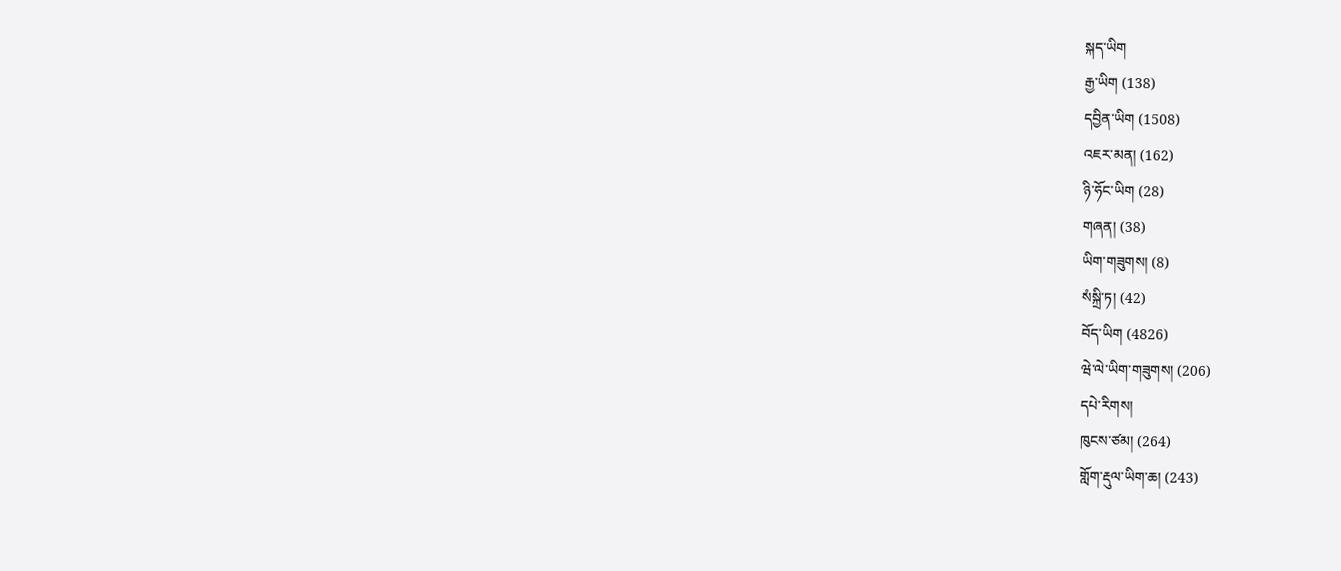སྐད་ཡིག
རྒྱ་ཡིག (138)
དབྱིན་ཡིག (1508)
འཇར་མན། (162)
ཉི་ཧོང་ཡིག (28)
གཞན། (38)
ཡིག་གཟུགས། (8)
སཾསྐྲི་ཏ། (42)
བོད་ཡིག (4826)
ཝེ་ལེ་ཡིག་གཟུགས། (206)
དཔེ་རིགས།
ཁུངས་ཙམ། (264)
གློག་རྡུལ་ཡིག་ཆ། (243)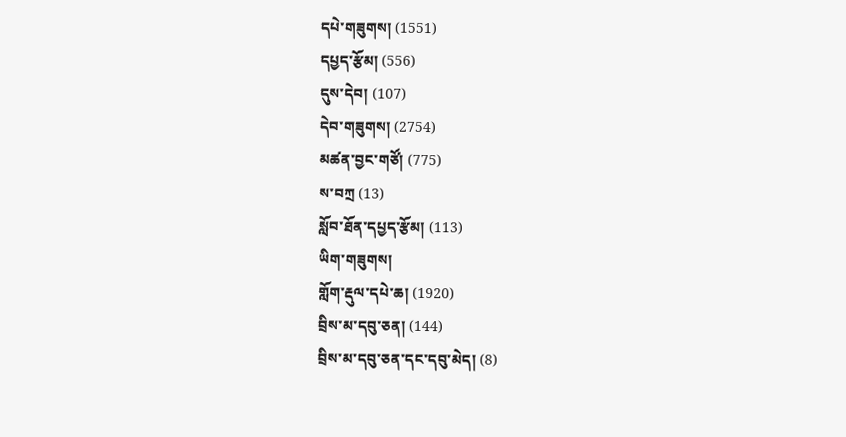དཔེ་གཟུགས། (1551)
དཔྱད་རྩོམ། (556)
དུས་དེབ། (107)
དེབ་གཟུགས། (2754)
མཚན་བྱང་གཙོ། (775)
ས་བཀྲ (13)
སློབ་ཐོན་དཔྱད་རྩོམ། (113)
ཡིག་གཟུགས།
གློག་རྡུལ་དཔེ་ཆ། (1920)
བྲིས་མ་དབུ་ཅན། (144)
བྲིས་མ་དབུ་ཅན་དང་དབུ་མེད། (8)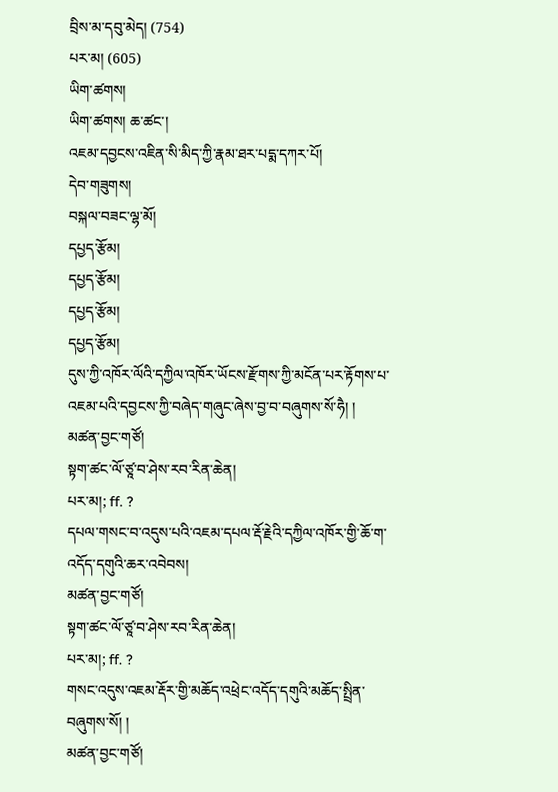བྲིས་མ་དབུ་མེད། (754)
པར་མ། (605)
ཡིག་ཚགས།
ཡིག་ཚགས། ཆ་ཚང་།
འཇམ་དབྱངས་འཇིན་སི་མིད་ཀྱི་རྣམ་ཐར་པདྨ་དཀར་པོ།
དེབ་གཟུགས།
བསྐལ་བཟང་ལྷ་མོ།
དཔྱད་རྩོམ།
དཔྱད་རྩོམ།
དཔྱད་རྩོམ།
དཔྱད་རྩོམ།
དུས་ཀྱི་འཁོར་ལོའི་དཀྱིལ་འཁོར་ཡོངས་རྫོགས་ཀྱི་མངོན་པར་རྟོགས་པ་འཇམ་པའི་དབྱངས་ཀྱི་བཞེད་གཞུང་ཞེས་བྱ་བ་བཞུགས་སོ་ཧཻ། །
མཚན་བྱང་གཙོ།
སྟག་ཚང་ལོ་ཙཱ་བ་ཤེས་རབ་རིན་ཆེན།
པར་མ།; ff. ?
དཔལ་གསང་བ་འདུས་པའི་འཇམ་དཔལ་རྡོ་རྗེའི་དཀྱིལ་འཁོར་གྱི་ཆོ་ག་འདོད་དགུའི་ཆར་འབེབས།
མཚན་བྱང་གཙོ།
སྟག་ཚང་ལོ་ཙཱ་བ་ཤེས་རབ་རིན་ཆེན།
པར་མ།; ff. ?
གསང་འདུས་འཇམ་རྡོར་གྱི་མཆོད་འཕྲེང་འདོད་དགུའི་མཆོད་སྤྲིན་བཞུགས་སོ། །
མཚན་བྱང་གཙོ།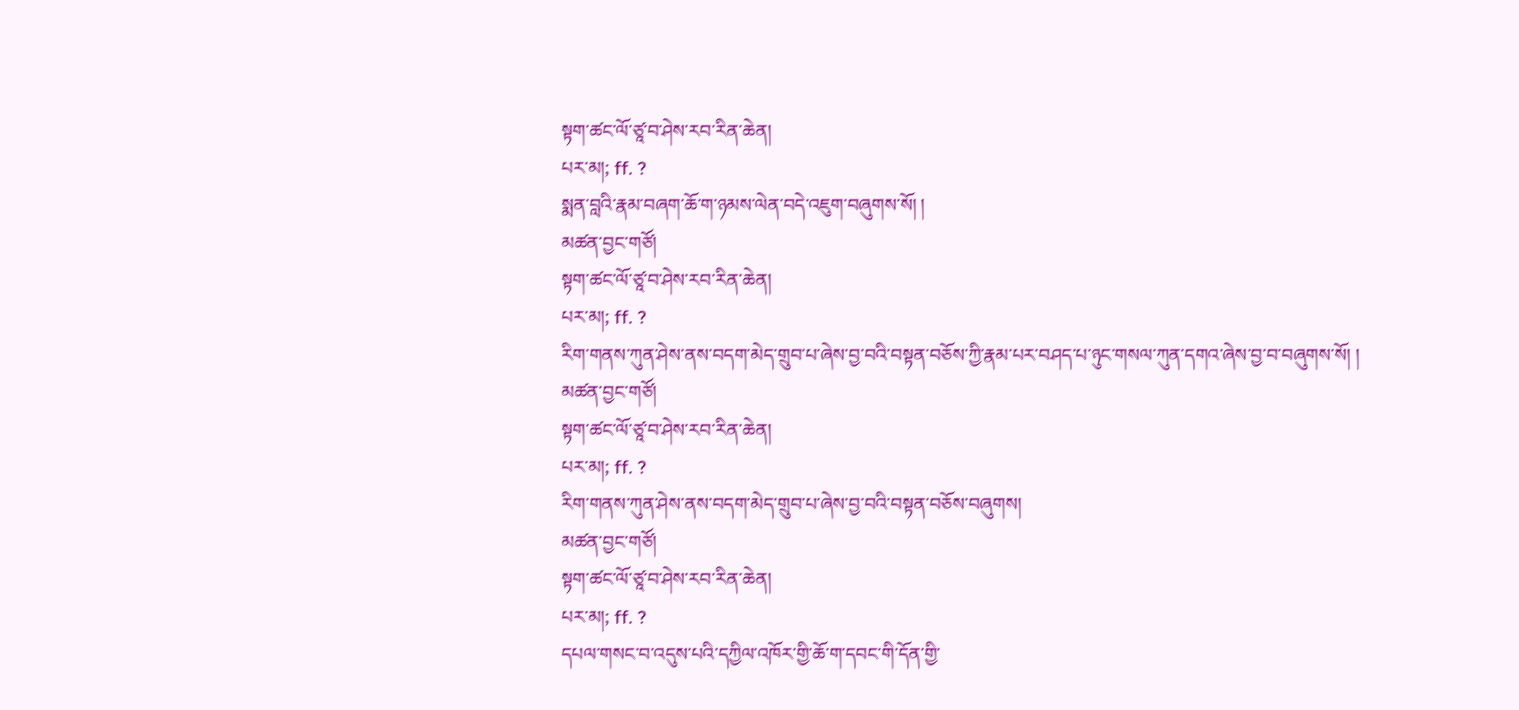སྟག་ཚང་ལོ་ཙཱ་བ་ཤེས་རབ་རིན་ཆེན།
པར་མ།; ff. ?
སྨན་བླའི་རྣམ་བཞག་ཆོ་ག་ཉམས་ལེན་བདེ་འཇུག་བཞུགས་སོ། །
མཚན་བྱང་གཙོ།
སྟག་ཚང་ལོ་ཙཱ་བ་ཤེས་རབ་རིན་ཆེན།
པར་མ།; ff. ?
རིག་གནས་ཀུན་ཤེས་ནས་བདག་མེད་གྲུབ་པ་ཞེས་བྱ་བའི་བསྟན་བཅོས་ཀྱི་རྣམ་པར་བཤད་པ་ཉུང་གསལ་ཀུན་དགའ་ཞེས་བྱ་བ་བཞུགས་སོ། །
མཚན་བྱང་གཙོ།
སྟག་ཚང་ལོ་ཙཱ་བ་ཤེས་རབ་རིན་ཆེན།
པར་མ།; ff. ?
རིག་གནས་ཀུན་ཤེས་ནས་བདག་མེད་གྲུབ་པ་ཞེས་བྱ་བའི་བསྟན་བཅོས་བཞུགས།
མཚན་བྱང་གཙོ།
སྟག་ཚང་ལོ་ཙཱ་བ་ཤེས་རབ་རིན་ཆེན།
པར་མ།; ff. ?
དཔལ་གསང་བ་འདུས་པའི་དཀྱིལ་འཁོར་གྱི་ཆོ་ག་དབང་གི་དོན་གྱི་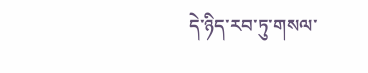དེ་ཉིད་རབ་ཏུ་གསལ་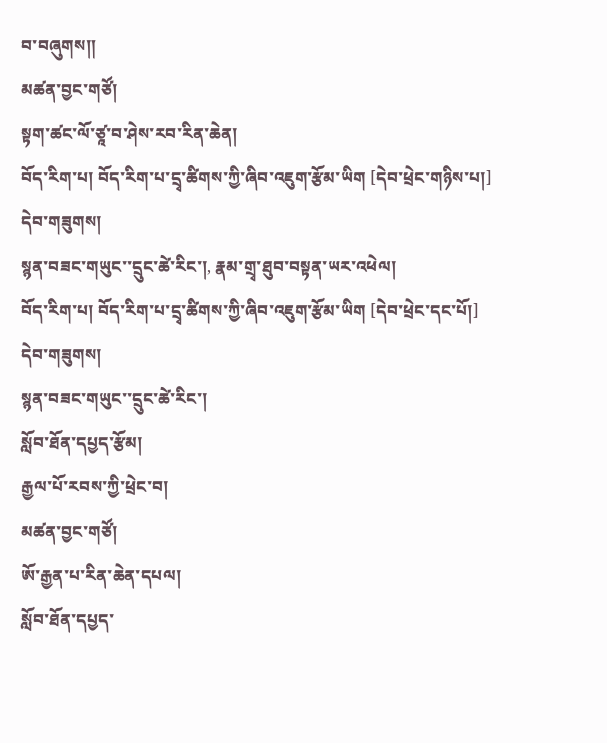བ་བཞུགས༎
མཚན་བྱང་གཙོ།
སྟག་ཚང་ལོ་ཙཱ་བ་ཤེས་རབ་རིན་ཆེན།
བོད་རིག་པ། བོད་རིག་པ་དྲྭ་ཚིགས་ཀྱི་ཞིབ་འཇུག་རྩོམ་ཡིག [དེབ་ཕྲེང་གཉིས་པ།]
དེབ་གཟུགས།
སྙན་བཟང་གཡུང་་དྲུང་ཚེ་རིང་།, རྣམ་གྲྭ་ཐུབ་བསྟན་ཡར་འཕེལ།
བོད་རིག་པ། བོད་རིག་པ་དྲྭ་ཚིགས་ཀྱི་ཞིབ་འཇུག་རྩོམ་ཡིག [དེབ་ཕྲེང་དང་པོ།]
དེབ་གཟུགས།
སྙན་བཟང་གཡུང་་དྲུང་ཚེ་རིང་།
སློབ་ཐོན་དཔྱད་རྩོམ།
རྒྱལ་པོ་རབས་ཀྱི་ཕྲེང་བ།
མཚན་བྱང་གཙོ།
ཨོ་རྒྱན་པ་རིན་ཆེན་དཔལ།
སློབ་ཐོན་དཔྱད་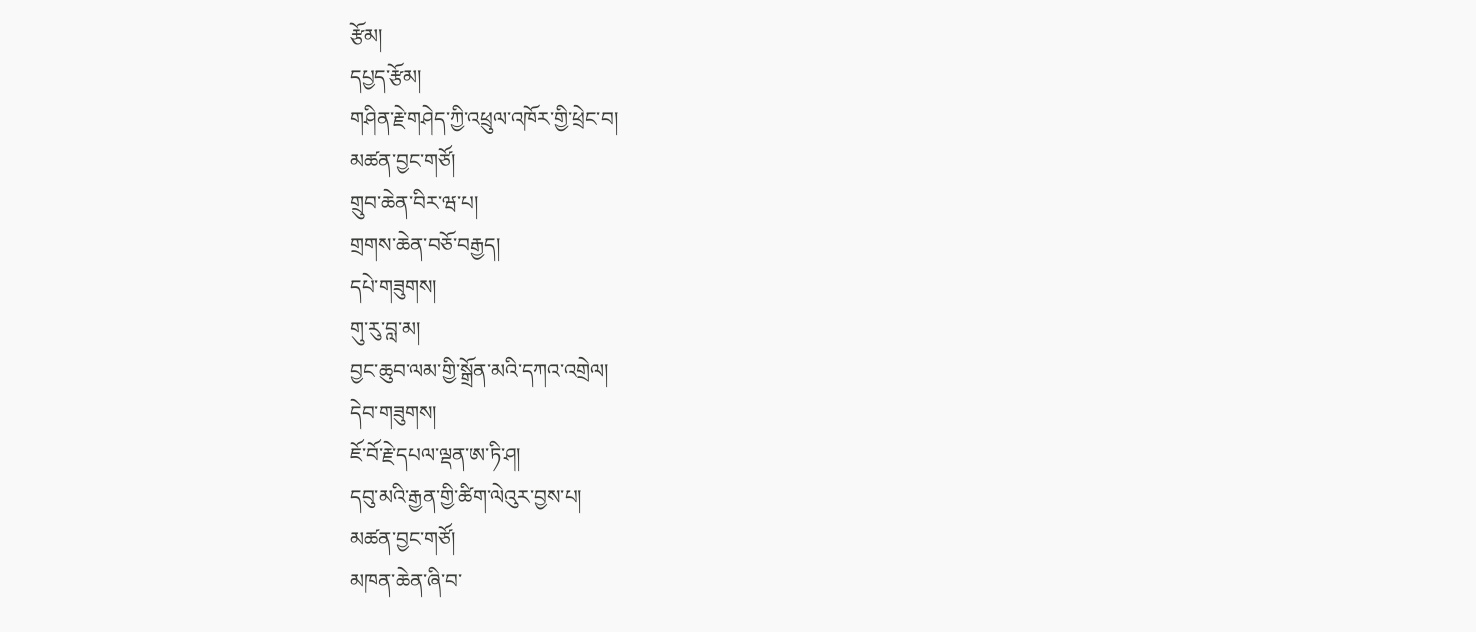རྩོམ།
དཔྱད་རྩོམ།
གཤིན་རྗེ་གཤེད་ཀྱི་འཕྲུལ་འཁོར་གྱི་ཕྲེང་བ།
མཚན་བྱང་གཙོ།
གྲུབ་ཆེན་བིར་ཝ་པ།
གྲགས་ཆེན་བཅོ་བརྒྱད།
དཔེ་གཟུགས།
གུ་རུ་བླ་མ།
བྱང་ཆུབ་ལམ་གྱི་སྒྲོན་མའི་དཀའ་འགྲེལ།
དེབ་གཟུགས།
ཇོ་བོ་རྗེ་དཔལ་ལྡན་ཨ་ཏི་ཤ།
དབུ་མའི་རྒྱན་གྱི་ཚིག་ལེའུར་བྱས་པ།
མཚན་བྱང་གཙོ།
མཁན་ཆེན་ཞི་བ་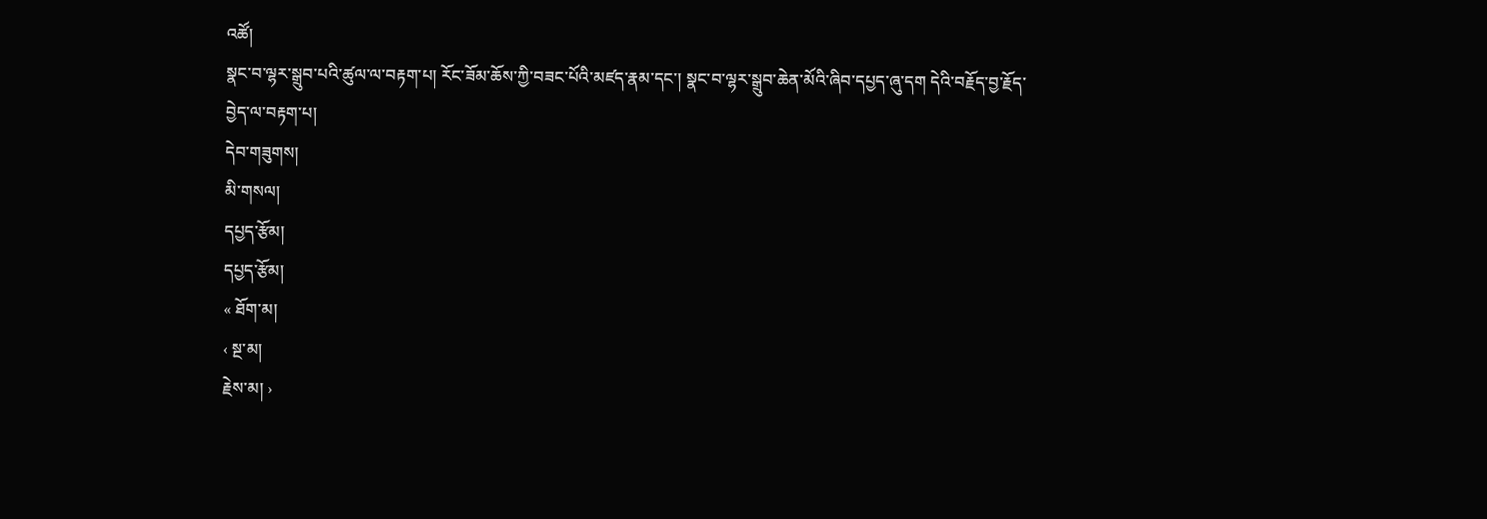འཚོ།
སྣང་བ་ལྷར་སྒྲུབ་པའི་ཚུལ་ལ་བརྟག་པ། རོང་ཟོམ་ཆོས་ཀྱི་བཟང་པོའི་མཛད་རྣམ་དང་། སྣང་བ་ལྷར་སྒྲུབ་ཆེན་མོའི་ཞིབ་དཔྱད་ཞུ་དག དེའི་བརྗོད་བྱ་རྗོད་བྱེད་ལ་བརྟག་པ།
དེབ་གཟུགས།
མི་གསལ།
དཔྱད་རྩོམ།
དཔྱད་རྩོམ།
« ཐོག་མ།
‹ སྔ་མ།
རྗེས་མ། ›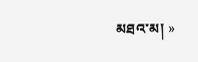མཐའ་མ། »